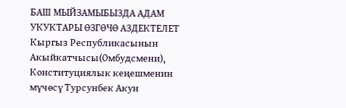БАШ МЫЙЗАМЫБЫЗДА АДАМ УКУКТАРЫ ӨЗГӨЧӨ АЗДЕКТЕЛЕТ
Кыргыз Республикасынын Акыйкатчысы(Омбудсмени), Конституциялык кеңешменин мүчөсү Турсунбек Акун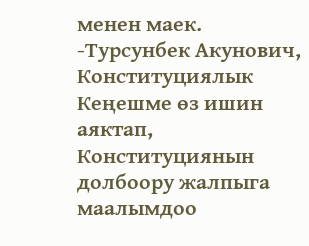менен маек.
-Турсунбек Акунович, Конституциялык Кеңешме өз ишин аяктап, Конституциянын долбоору жалпыга маалымдоо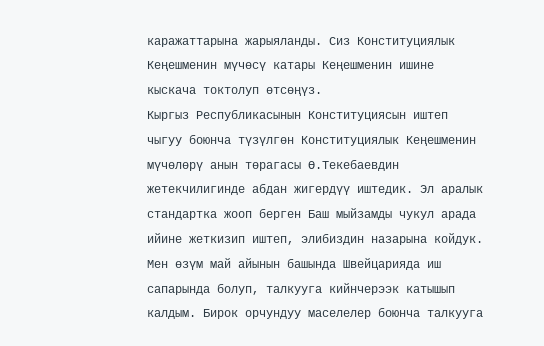каражаттарына жарыяланды. Сиз Конституциялык Кеңешменин мүчөсү катары Кеңешменин ишине кыскача токтолуп өтсөңүз.
Кыргыз Республикасынын Конституциясын иштеп чыгуу боюнча түзүлгөн Конституциялык Кеңешменин мүчөлөрү анын төрагасы Ө.Текебаевдин жетекчилигинде абдан жигердүү иштедик. Эл аралык стандартка жооп берген Баш мыйзамды чукул арада ийине жеткизип иштеп, элибиздин назарына койдук. Мен өзүм май айынын башында Швейцарияда иш сапарында болуп, талкууга кийнчерээк катышып калдым. Бирок орчундуу маселелер боюнча талкууга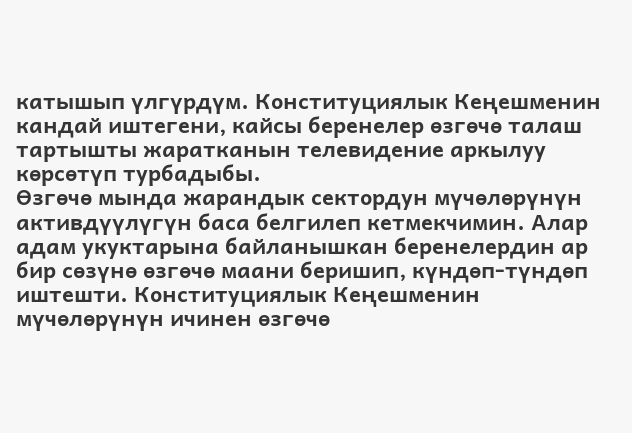катышып үлгүрдүм. Конституциялык Кеңешменин кандай иштегени, кайсы беренелер өзгөчө талаш тартышты жаратканын телевидение аркылуу көрсөтүп турбадыбы.
Өзгөчө мында жарандык сектордун мүчөлөрүнүн активдүүлүгүн баса белгилеп кетмекчимин. Алар адам укуктарына байланышкан беренелердин ар бир сөзүнө өзгөчө маани беришип, күндөп-түндөп иштешти. Конституциялык Кеңешменин мүчөлөрүнүн ичинен өзгөчө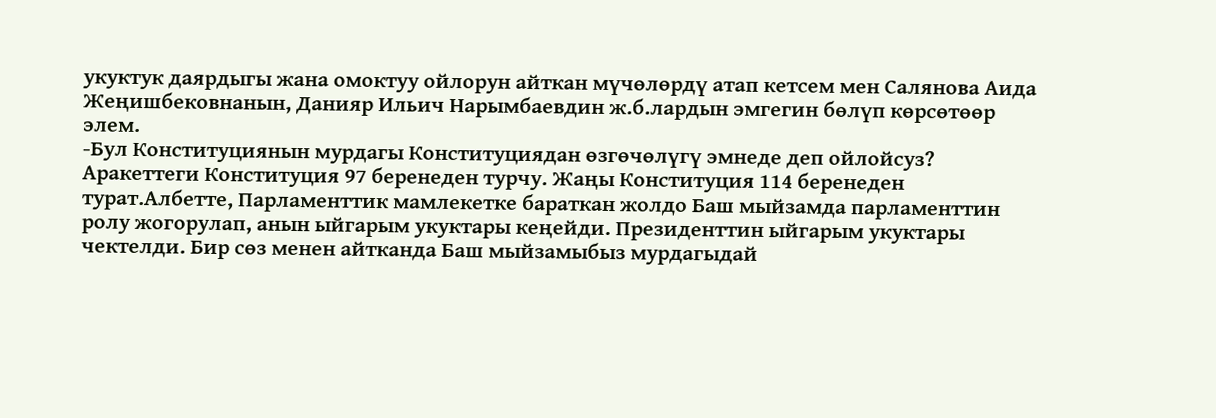укуктук даярдыгы жана омоктуу ойлорун айткан мүчөлөрдү атап кетсем мен Салянова Аида Жеңишбековнанын, Данияр Ильич Нарымбаевдин ж.б.лардын эмгегин бөлүп көрсөтөөр элем.
-Бул Конституциянын мурдагы Конституциядан өзгөчөлүгү эмнеде деп ойлойсуз?
Аракеттеги Конституция 97 беренеден турчу. Жаңы Конституция 114 беренеден турат.Албетте, Парламенттик мамлекетке бараткан жолдо Баш мыйзамда парламенттин ролу жогорулап, анын ыйгарым укуктары кеңейди. Президенттин ыйгарым укуктары чектелди. Бир сөз менен айтканда Баш мыйзамыбыз мурдагыдай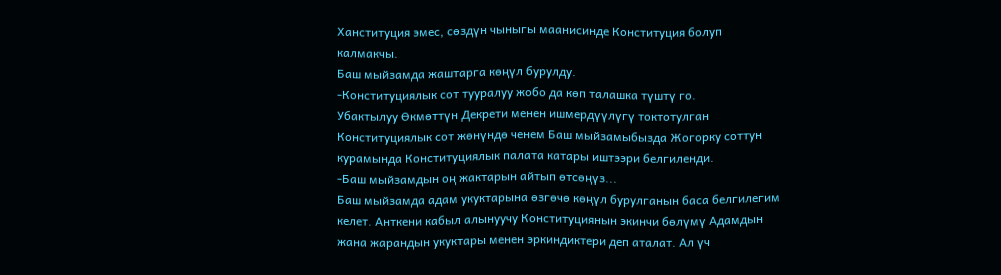Ханституция эмес, сөздүн чыныгы маанисинде Конституция болуп калмакчы.
Баш мыйзамда жаштарга көңүл бурулду.
-Конституциялык сот тууралуу жобо да көп талашка түштү го.
Убактылуу Өкмөттүн Декрети менен ишмердүүлүгү токтотулган Конституциялык сот жөнүндө ченем Баш мыйзамыбызда Жогорку соттун курамында Конституциялык палата катары иштээри белгиленди.
-Баш мыйзамдын оң жактарын айтып өтсөңүз...
Баш мыйзамда адам укуктарына өзгөчө көңүл бурулганын баса белгилегим келет. Анткени кабыл алынуучу Конституциянын экинчи бөлүмү Адамдын жана жарандын укуктары менен эркиндиктери деп аталат. Ал үч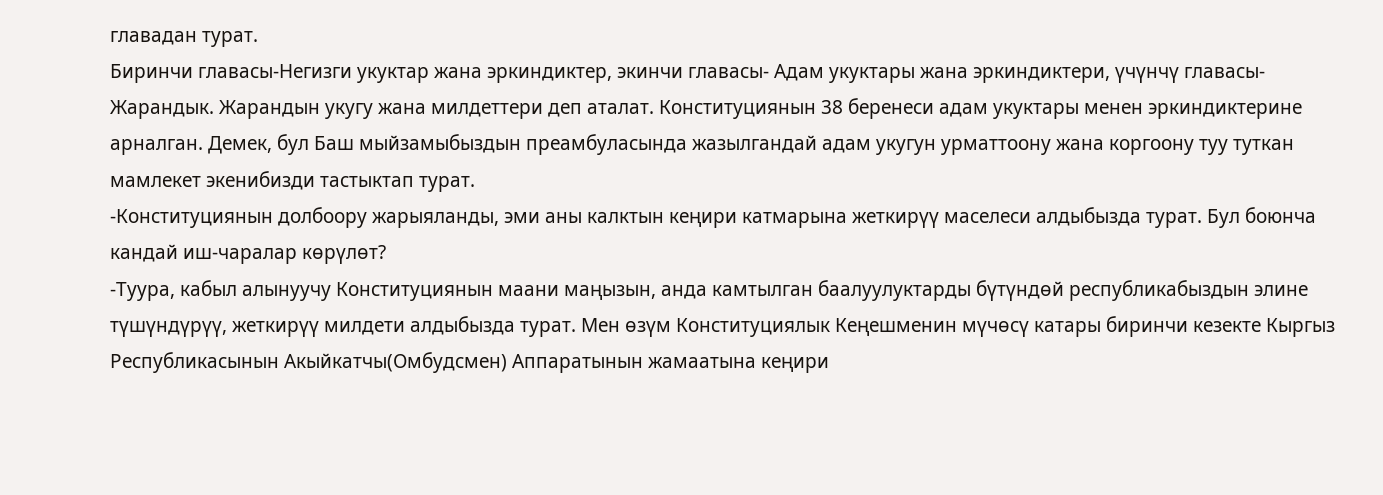главадан турат.
Биринчи главасы-Негизги укуктар жана эркиндиктер, экинчи главасы- Адам укуктары жана эркиндиктери, үчүнчү главасы- Жарандык. Жарандын укугу жана милдеттери деп аталат. Конституциянын 38 беренеси адам укуктары менен эркиндиктерине арналган. Демек, бул Баш мыйзамыбыздын преамбуласында жазылгандай адам укугун урматтоону жана коргоону туу туткан мамлекет экенибизди тастыктап турат.
-Конституциянын долбоору жарыяланды, эми аны калктын кеңири катмарына жеткирүү маселеси алдыбызда турат. Бул боюнча кандай иш-чаралар көрүлөт?
-Туура, кабыл алынуучу Конституциянын маани маңызын, анда камтылган баалуулуктарды бүтүндөй республикабыздын элине түшүндүрүү, жеткирүү милдети алдыбызда турат. Мен өзүм Конституциялык Кеңешменин мүчөсү катары биринчи кезекте Кыргыз Республикасынын Акыйкатчы(Омбудсмен) Аппаратынын жамаатына кеңири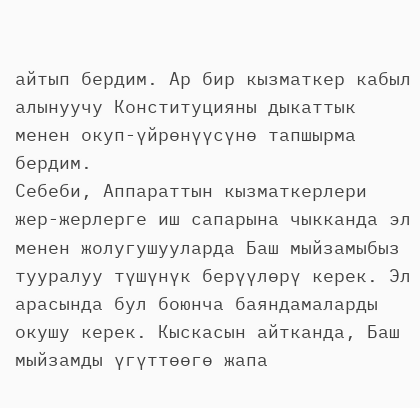айтып бердим. Ар бир кызматкер кабыл алынуучу Конституцияны дыкаттык менен окуп-үйрөнүүсүнө тапшырма бердим.
Себеби, Аппараттын кызматкерлери жер-жерлерге иш сапарына чыкканда эл менен жолугушууларда Баш мыйзамыбыз тууралуу түшүнүк берүүлөрү керек. Эл арасында бул боюнча баяндамаларды окушу керек. Кыскасын айтканда, Баш мыйзамды үгүттөөгө жапа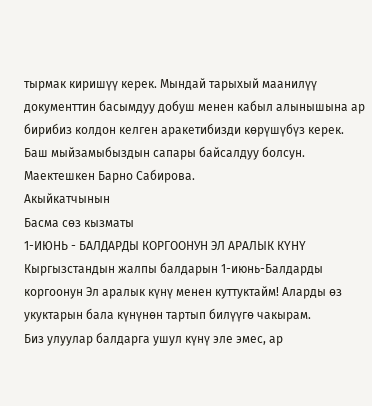тырмак киришүү керек. Мындай тарыхый маанилүү документтин басымдуу добуш менен кабыл алынышына ар бирибиз колдон келген аракетибизди көрүшүбүз керек. Баш мыйзамыбыздын сапары байсалдуу болсун.
Маектешкен Барно Сабирова.
Акыйкатчынын
Басма сөз кызматы
1-ИЮНЬ - БАЛДАРДЫ КОРГООНУН ЭЛ АРАЛЫК КҮНҮ
Кыргызстандын жалпы балдарын 1-июнь-Балдарды коргоонун Эл аралык күнү менен куттуктайм! Аларды өз укуктарын бала күнүнөн тартып билүүгө чакырам.
Биз улуулар балдарга ушул күнү эле эмес, ар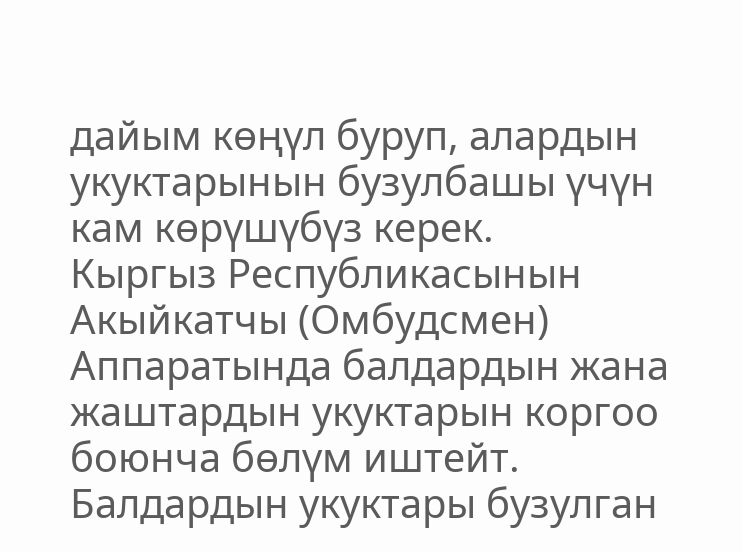дайым көңүл буруп, алардын укуктарынын бузулбашы үчүн кам көрүшүбүз керек.
Кыргыз Республикасынын Акыйкатчы (Омбудсмен) Аппаратында балдардын жана жаштардын укуктарын коргоо боюнча бөлүм иштейт. Балдардын укуктары бузулган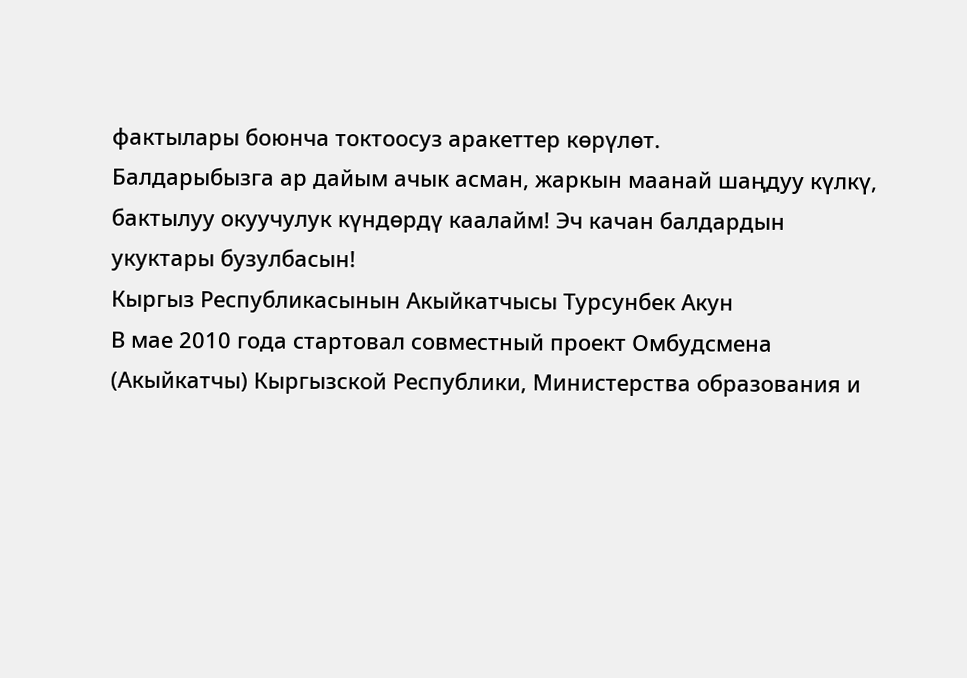фактылары боюнча токтоосуз аракеттер көрүлөт.
Балдарыбызга ар дайым ачык асман, жаркын маанай шаңдуу күлкү, бактылуу окуучулук күндөрдү каалайм! Эч качан балдардын укуктары бузулбасын!
Кыргыз Республикасынын Акыйкатчысы Турсунбек Акун
В мае 2010 года стартовал совместный проект Омбудсмена (Акыйкатчы) Кыргызской Республики, Министерства образования и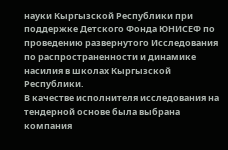науки Кыргызской Республики при поддержке Детского Фонда ЮНИСЕФ по проведению развернутого Исследования по распространенности и динамике насилия в школах Кыргызской Республики.
В качестве исполнителя исследования на тендерной основе была выбрана компания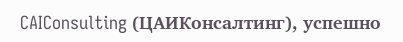CAIConsulting (ЦАИКонсалтинг), успешно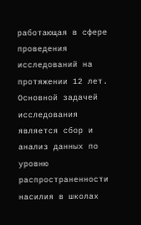работающая в сфере проведения исследований на протяжении 12 лет.
Основной задачей исследования является сбор и анализ данных по уровню распространенности насилия в школах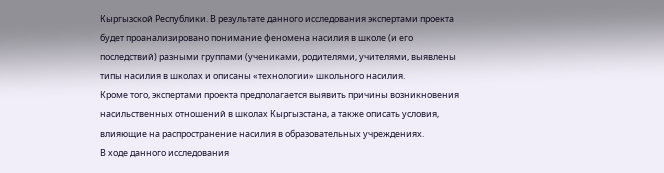Кыргызской Республики. В результате данного исследования экспертами проекта будет проанализировано понимание феномена насилия в школе (и его последствий) разными группами (учениками, родителями, учителями, выявлены типы насилия в школах и описаны «технологии» школьного насилия.
Кроме того, экспертами проекта предполагается выявить причины возникновения насильственных отношений в школах Кыргызстана, а также описать условия, влияющие на распространение насилия в образовательных учреждениях.
В ходе данного исследования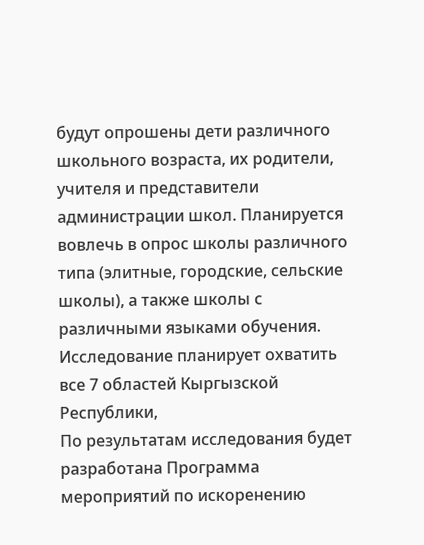будут опрошены дети различного школьного возраста, их родители, учителя и представители администрации школ. Планируется вовлечь в опрос школы различного типа (элитные, городские, сельские школы), а также школы с различными языками обучения. Исследование планирует охватить все 7 областей Кыргызской Республики,
По результатам исследования будет разработана Программа мероприятий по искоренению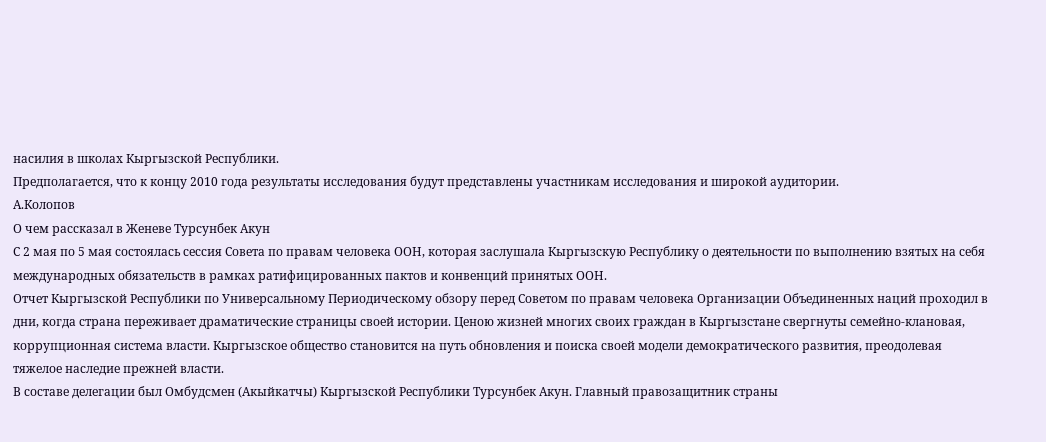насилия в школах Кыргызской Республики.
Предполагается, что к концу 2010 года результаты исследования будут представлены участникам исследования и широкой аудитории.
А.Колопов
О чем рассказал в Женеве Турсунбек Акун
С 2 мая по 5 мая состоялась сессия Совета по правам человека ООН, которая заслушала Кыргызскую Республику о деятельности по выполнению взятых на себя международных обязательств в рамках ратифицированных пактов и конвенций принятых ООН.
Отчет Кыргызской Республики по Универсальному Периодическому обзору перед Советом по правам человека Организации Объединенных наций проходил в дни, когда страна переживает драматические страницы своей истории. Ценою жизней многих своих граждан в Кыргызстане свергнуты семейно-клановая, коррупционная система власти. Кыргызское общество становится на путь обновления и поиска своей модели демократического развития, преодолевая тяжелое наследие прежней власти.
В составе делегации был Омбудсмен (Акыйкатчы) Кыргызской Республики Турсунбек Акун. Главный правозащитник страны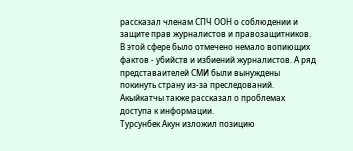рассказал членам СПЧ ООН о соблюдении и защите прав журналистов и правозащитников. В этой сфере было отмечено немало вопиющих фактов - убийств и избиений журналистов. А ряд представаителей СМИ были вынуждены покинуть страну из-за преследований.
Акыйкатчы также рассказал о проблемах доступа к информации.
Турсунбек Акун изложил позицию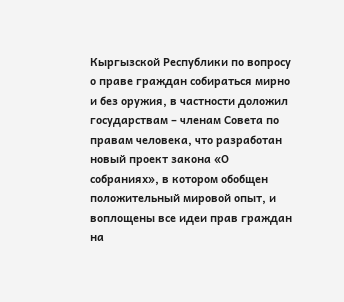Кыргызской Республики по вопросу о праве граждан собираться мирно и без оружия, в частности доложил государствам – членам Совета по правам человека, что разработан новый проект закона «О собраниях», в котором обобщен положительный мировой опыт, и воплощены все идеи прав граждан на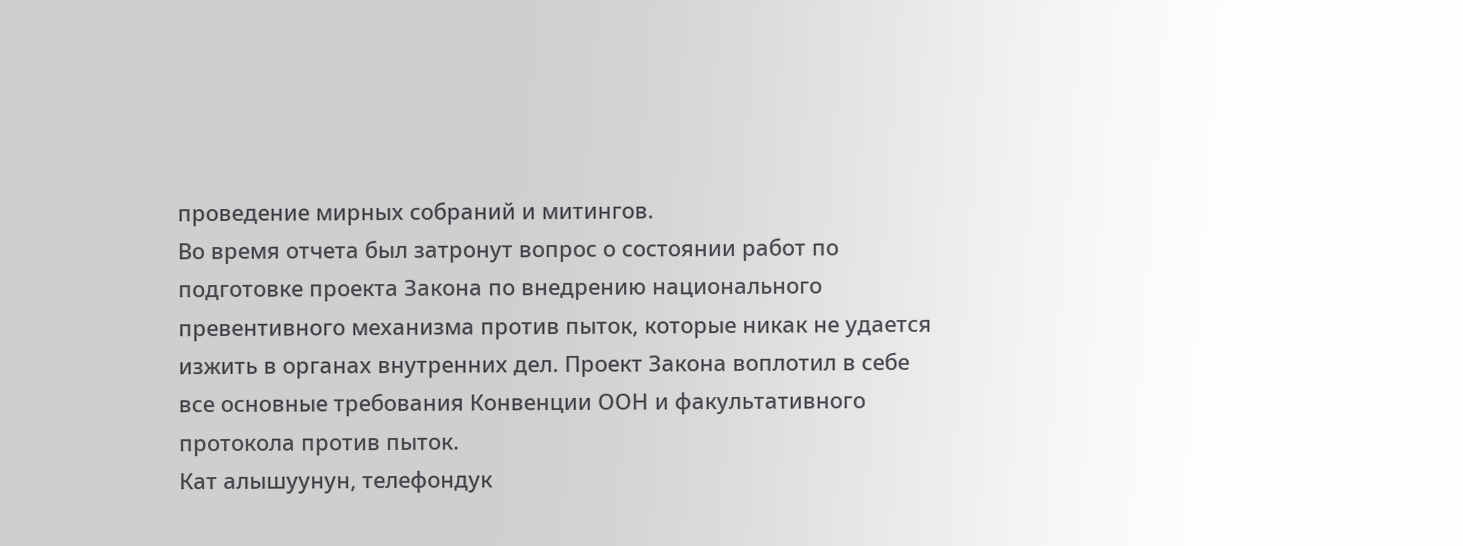проведение мирных собраний и митингов.
Во время отчета был затронут вопрос о состоянии работ по подготовке проекта Закона по внедрению национального превентивного механизма против пыток, которые никак не удается изжить в органах внутренних дел. Проект Закона воплотил в себе все основные требования Конвенции ООН и факультативного протокола против пыток.
Кат алышуунун, телефондук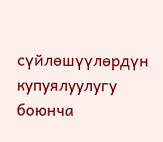сүйлөшүүлөрдүн купуялуулугу боюнча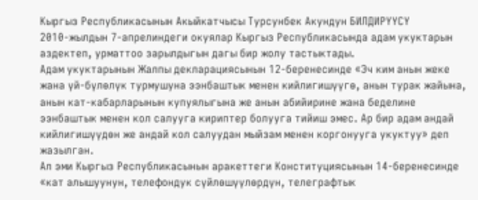Кыргыз Республикасынын Акыйкатчысы Турсунбек Акундун БИЛДИРҮҮСҮ
2010-жылдын 7-апрелиндеги окуялар Кыргыз Республикасында адам укуктарын аздектеп, урматтоо зарылдыгын дагы бир жолу тастыктады.
Адам укуктарынын Жалпы декларациясынын 12-беренесинде «Эч ким анын жеке жана үй-бүлөлүк турмушуна ээнбаштык менен кийлигишүүгө, анын турак жайына, анын кат-кабарларынын купуялыгына же анын абийирине жана беделине ээнбаштык менен кол салууга кириптер болууга тийиш эмес. Ар бир адам андай кийлигишүүдөн же андай кол салуудан мыйзам менен коргонууга укуктуу» деп жазылган.
Ал эми Кыргыз Республикасынын аракеттеги Конституциясынын 14-беренесинде «кат алышуунун, телефондук сүйлөшүүлөрдүн, телеграфтык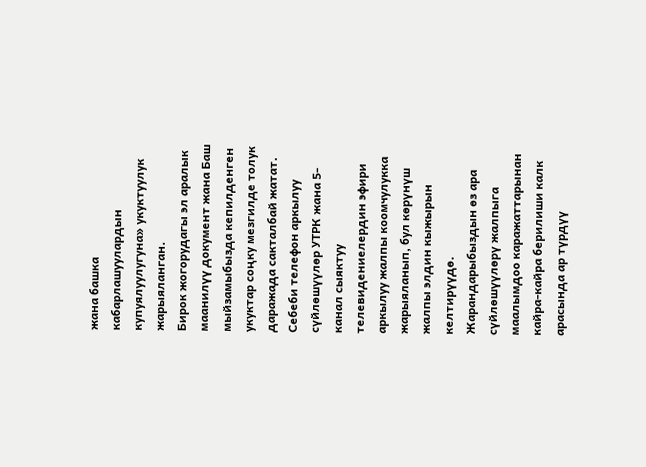жана башка кабарлашуулардын купуялуулугуна» укуктуулук жарыяланган.
Бирок жогорудагы эл аралык маанилүү документ жана Баш мыйзамыбызда кепилденген укуктар соңку мезгилде толук даражада сакталбай жатат. Себеби телефон аркылуу сүйлөшүүлөр УТРК жана 5-канал сыяктуу телевидениелердин эфири аркылуу жалпы коомчулукка жарыяланып, бул көрүнүш жалпы элдин кыжырын келтирүүдө. Жарандарыбыздын өз ара сүйлөшүүлөрү жалпыга маалымдоо каражаттарынан кайра-кайра берилиши калк арасында ар түрдүү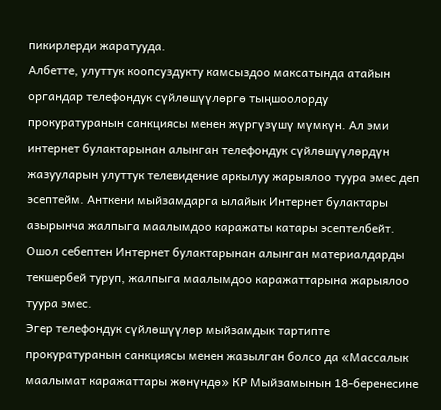пикирлерди жаратууда.
Албетте, улуттук коопсуздукту камсыздоо максатында атайын органдар телефондук сүйлөшүүлөргө тыңшоолорду прокуратуранын санкциясы менен жүргүзүшү мүмкүн. Ал эми интернет булактарынан алынган телефондук сүйлөшүүлөрдүн жазууларын улуттук телевидение аркылуу жарыялоо туура эмес деп эсептейм. Анткени мыйзамдарга ылайык Интернет булактары азырынча жалпыга маалымдоо каражаты катары эсептелбейт. Ошол себептен Интернет булактарынан алынган материалдарды текшербей туруп, жалпыга маалымдоо каражаттарына жарыялоо туура эмес.
Эгер телефондук сүйлөшүүлөр мыйзамдык тартипте прокуратуранын санкциясы менен жазылган болсо да «Массалык маалымат каражаттары жөнүндө» КР Мыйзамынын 18-беренесине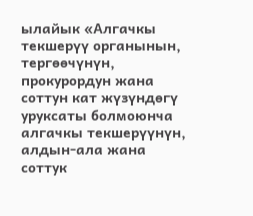ылайык «Алгачкы текшерүү органынын, тергөөчүнүн, прокурордун жана соттун кат жүзүндөгү уруксаты болмоюнча алгачкы текшерүүнүн, алдын-ала жана соттук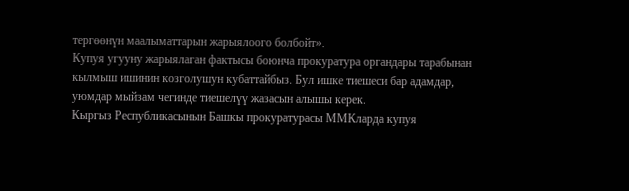тергөөнүн маалыматтарын жарыялоого болбойт».
Купуя угууну жарыялаган фактысы боюнча прокуратура органдары тарабынан кылмыш ишинин козголушун кубаттайбыз. Бул ишке тиешеси бар адамдар, уюмдар мыйзам чегинде тиешелүү жазасын алышы керек.
Кыргыз Республикасынын Башкы прокуратурасы ММКларда купуя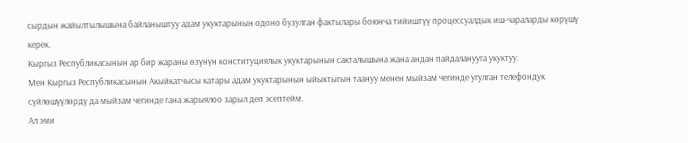сырдын жайылтылышына байланыштуу адам укуктарынын одоно бузулган фактылары боюнча тийиштүү процессуалдык иш-чараларды көрүшү керек.
Кыргыз Республикасынын ар бир жараны өзүнүн конституциялык укуктарынын сакталышына жана андан пайдаланууга укуктуу.
Мен Кыргыз Республикасынын Акыйкатчысы катары адам укуктарынын ыйыктыгын таануу менен мыйзам чегинде угулган телефондук сүйлөшүүлөрдү да мыйзам чегинде гана жарыялоо зарыл деп эсептейм.
Ал эми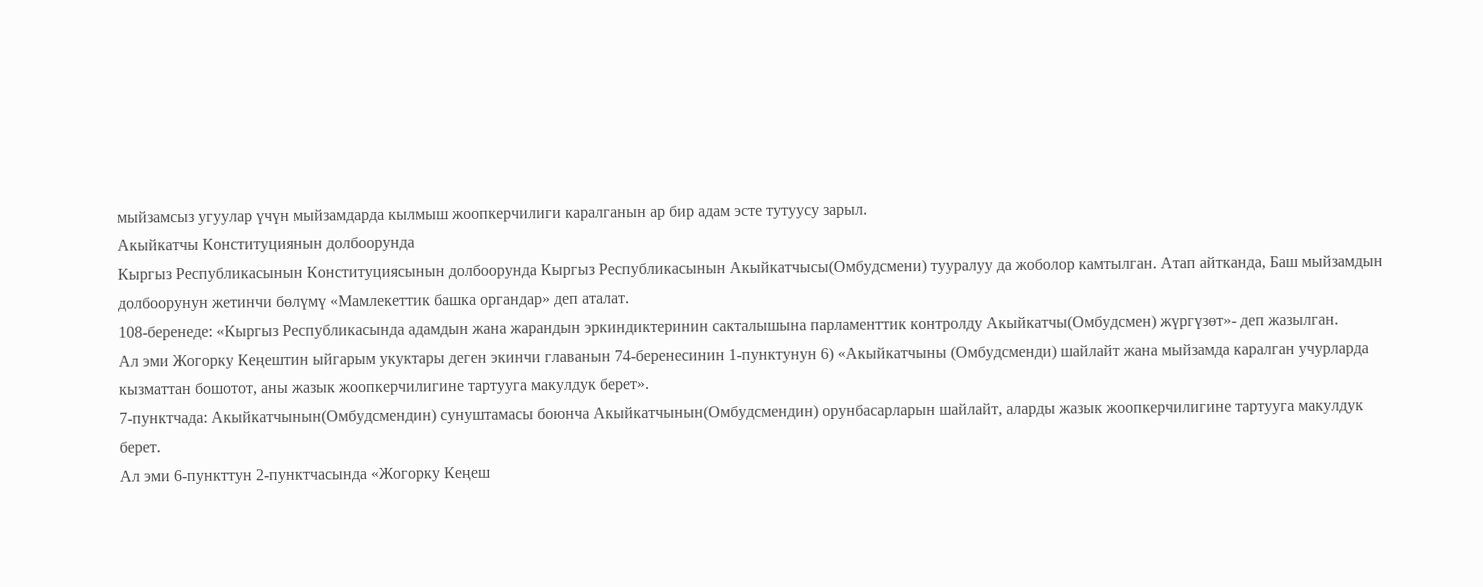мыйзамсыз угуулар үчүн мыйзамдарда кылмыш жоопкерчилиги каралганын ар бир адам эсте тутуусу зарыл.
Акыйкатчы Конституциянын долбоорунда
Кыргыз Республикасынын Конституциясынын долбоорунда Кыргыз Республикасынын Акыйкатчысы(Омбудсмени) тууралуу да жоболор камтылган. Атап айтканда, Баш мыйзамдын долбоорунун жетинчи бөлүмү «Мамлекеттик башка органдар» деп аталат.
108-беренеде: «Кыргыз Республикасында адамдын жана жарандын эркиндиктеринин сакталышына парламенттик контролду Акыйкатчы(Омбудсмен) жүргүзөт»- деп жазылган.
Ал эми Жогорку Кеңештин ыйгарым укуктары деген экинчи главанын 74-беренесинин 1-пунктунун 6) «Акыйкатчыны (Омбудсменди) шайлайт жана мыйзамда каралган учурларда кызматтан бошотот, аны жазык жоопкерчилигине тартууга макулдук берет».
7-пунктчада: Акыйкатчынын(Омбудсмендин) сунуштамасы боюнча Акыйкатчынын(Омбудсмендин) орунбасарларын шайлайт, аларды жазык жоопкерчилигине тартууга макулдук берет.
Ал эми 6-пункттун 2-пунктчасында «Жогорку Кеңеш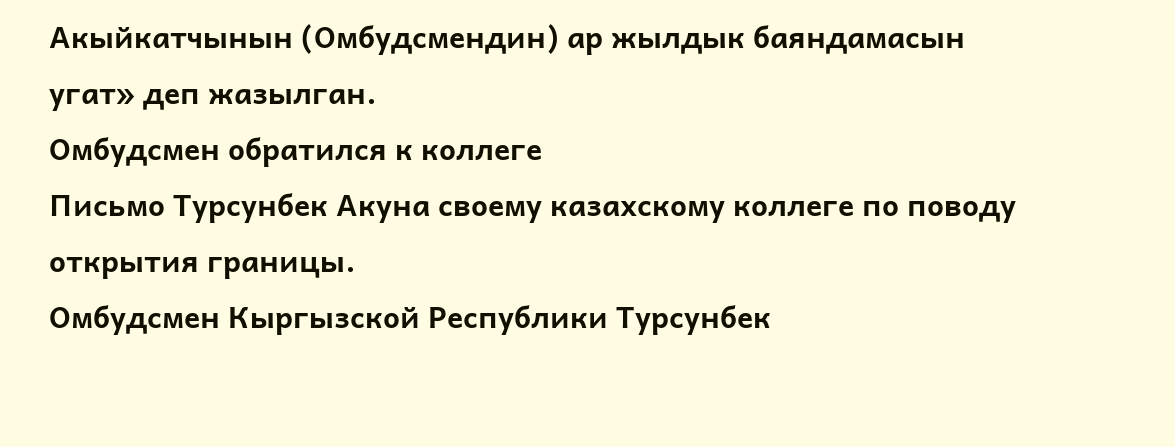Акыйкатчынын (Омбудсмендин) ар жылдык баяндамасын угат» деп жазылган.
Омбудсмен обратился к коллеге
Письмо Турсунбек Акуна своему казахскому коллеге по поводу открытия границы.
Омбудсмен Кыргызской Республики Турсунбек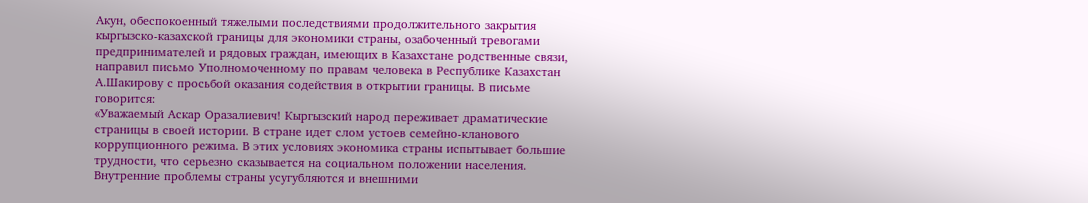Акун, обеспокоенный тяжелыми последствиями продолжительного закрытия кыргызско-казахской границы для экономики страны, озабоченный тревогами предпринимателей и рядовых граждан, имеющих в Казахстане родственные связи, направил письмо Уполномоченному по правам человека в Республике Казахстан А.Шакирову с просьбой оказания содействия в открытии границы. В письме говорится:
«Уважаемый Аскар Оразалиевич! Кыргызский народ переживает драматические страницы в своей истории. В стране идет слом устоев семейно-кланового коррупционного режима. В этих условиях экономика страны испытывает большие трудности, что серьезно сказывается на социальном положении населения. Внутренние проблемы страны усугубляются и внешними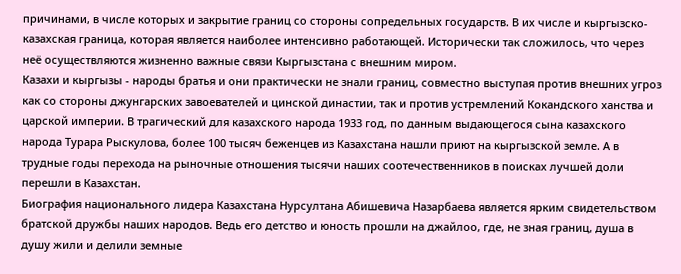причинами, в числе которых и закрытие границ со стороны сопредельных государств. В их числе и кыргызско-казахская граница, которая является наиболее интенсивно работающей. Исторически так сложилось, что через неё осуществляются жизненно важные связи Кыргызстана с внешним миром.
Казахи и кыргызы - народы братья и они практически не знали границ, совместно выступая против внешних угроз как со стороны джунгарских завоевателей и цинской династии, так и против устремлений Кокандского ханства и царской империи. В трагический для казахского народа 1933 год, по данным выдающегося сына казахского народа Турара Рыскулова, более 100 тысяч беженцев из Казахстана нашли приют на кыргызской земле. А в трудные годы перехода на рыночные отношения тысячи наших соотечественников в поисках лучшей доли перешли в Казахстан.
Биография национального лидера Казахстана Нурсултана Абишевича Назарбаева является ярким свидетельством братской дружбы наших народов. Ведь его детство и юность прошли на джайлоо, где, не зная границ, душа в душу жили и делили земные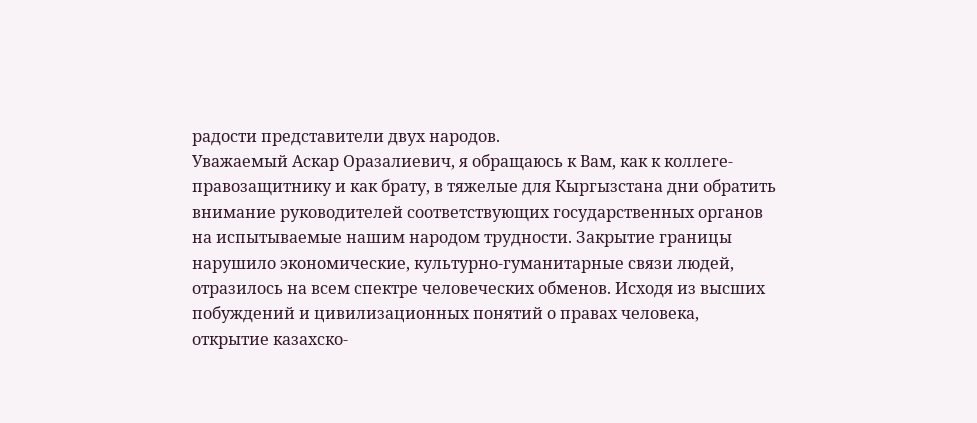радости представители двух народов.
Уважаемый Аскар Оразалиевич, я обращаюсь к Вам, как к коллеге-правозащитнику и как брату, в тяжелые для Кыргызстана дни обратить внимание руководителей соответствующих государственных органов на испытываемые нашим народом трудности. Закрытие границы нарушило экономические, культурно-гуманитарные связи людей, отразилось на всем спектре человеческих обменов. Исходя из высших побуждений и цивилизационных понятий о правах человека, открытие казахско-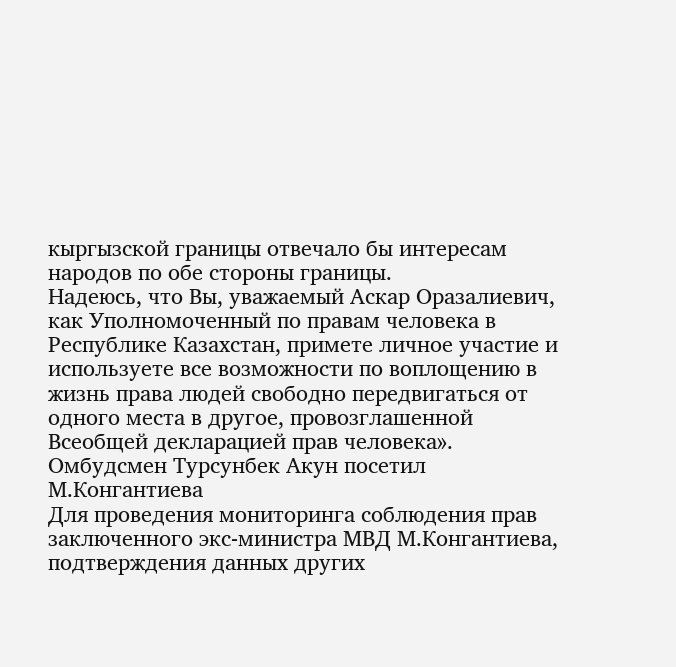кыргызской границы отвечало бы интересам народов по обе стороны границы.
Надеюсь, что Вы, уважаемый Аскар Оразалиевич, как Уполномоченный по правам человека в Республике Казахстан, примете личное участие и используете все возможности по воплощению в жизнь права людей свободно передвигаться от одного места в другое, провозглашенной Всеобщей декларацией прав человека».
Омбудсмен Турсунбек Акун посетил М.Конгантиева
Для проведения мониторинга соблюдения прав заключенного экс-министра МВД М.Конгантиева, подтверждения данных других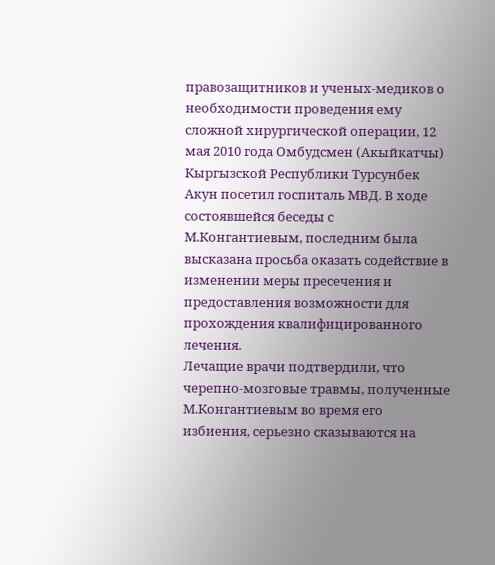правозащитников и ученых-медиков о необходимости проведения ему сложной хирургической операции, 12 мая 2010 года Омбудсмен (Акыйкатчы) Кыргызской Республики Турсунбек Акун посетил госпиталь МВД. В ходе состоявшейся беседы с М.Конгантиевым, последним была высказана просьба оказать содействие в изменении меры пресечения и предоставления возможности для прохождения квалифицированного лечения.
Лечащие врачи подтвердили, что черепно-мозговые травмы, полученные М.Конгантиевым во время его избиения, серьезно сказываются на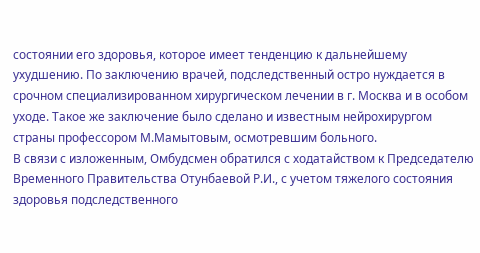состоянии его здоровья, которое имеет тенденцию к дальнейшему ухудшению. По заключению врачей, подследственный остро нуждается в срочном специализированном хирургическом лечении в г. Москва и в особом уходе. Такое же заключение было сделано и известным нейрохирургом страны профессором М.Мамытовым, осмотревшим больного.
В связи с изложенным, Омбудсмен обратился с ходатайством к Председателю Временного Правительства Отунбаевой Р.И., с учетом тяжелого состояния здоровья подследственного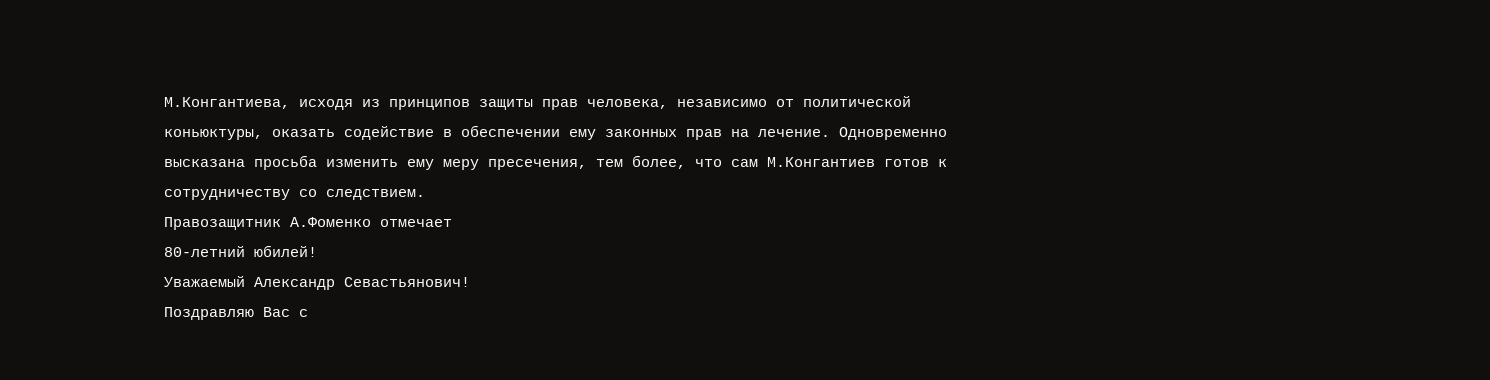М.Конгантиева, исходя из принципов защиты прав человека, независимо от политической коньюктуры, оказать содействие в обеспечении ему законных прав на лечение. Одновременно высказана просьба изменить ему меру пресечения, тем более, что сам М.Конгантиев готов к сотрудничеству со следствием.
Правозащитник А.Фоменко отмечает
80-летний юбилей!
Уважаемый Александр Севастьянович!
Поздравляю Вас с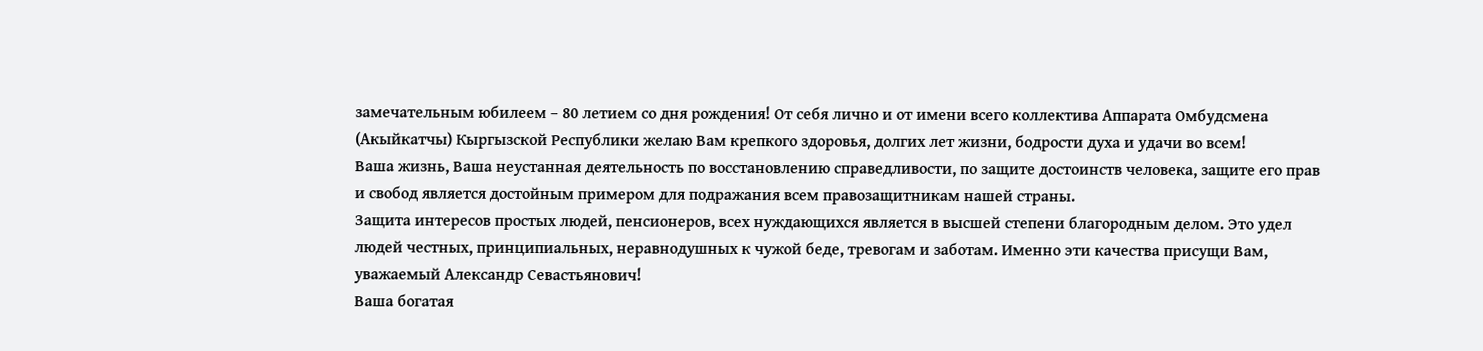замечательным юбилеем – 80 летием со дня рождения! От себя лично и от имени всего коллектива Аппарата Омбудсмена (Акыйкатчы) Кыргызской Республики желаю Вам крепкого здоровья, долгих лет жизни, бодрости духа и удачи во всем!
Ваша жизнь, Ваша неустанная деятельность по восстановлению справедливости, по защите достоинств человека, защите его прав и свобод является достойным примером для подражания всем правозащитникам нашей страны.
Защита интересов простых людей, пенсионеров, всех нуждающихся является в высшей степени благородным делом. Это удел людей честных, принципиальных, неравнодушных к чужой беде, тревогам и заботам. Именно эти качества присущи Вам, уважаемый Александр Севастьянович!
Ваша богатая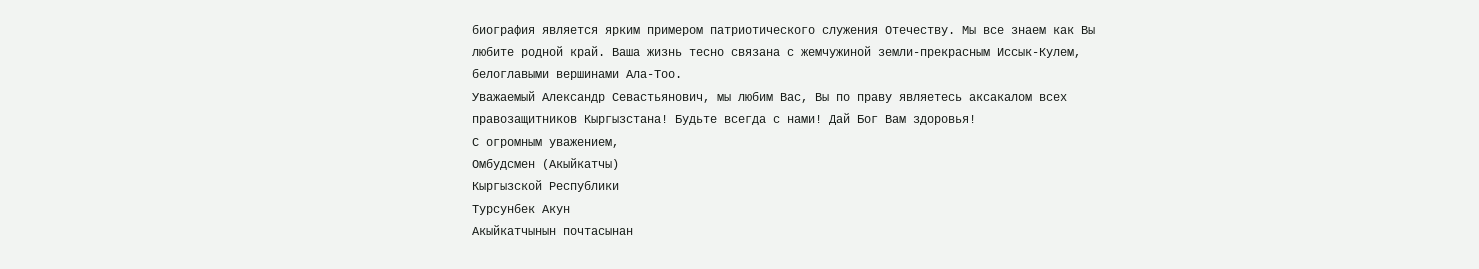биография является ярким примером патриотического служения Отечеству. Мы все знаем как Вы любите родной край. Ваша жизнь тесно связана с жемчужиной земли-прекрасным Иссык-Кулем, белоглавыми вершинами Ала-Тоо.
Уважаемый Александр Севастьянович, мы любим Вас, Вы по праву являетесь аксакалом всех правозащитников Кыргызстана! Будьте всегда с нами! Дай Бог Вам здоровья!
С огромным уважением,
Омбудсмен (Акыйкатчы)
Кыргызской Республики
Турсунбек Акун
Акыйкатчынын почтасынан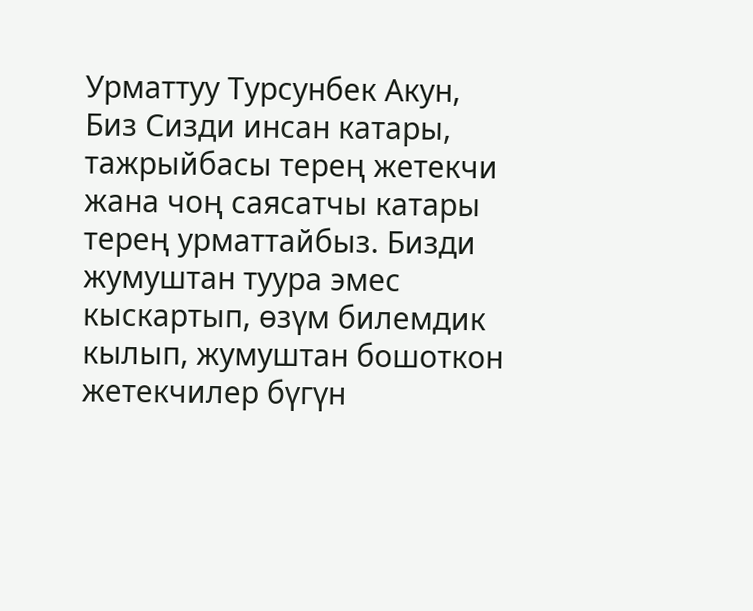Урматтуу Турсунбек Акун,
Биз Сизди инсан катары, тажрыйбасы терең жетекчи жана чоң саясатчы катары терең урматтайбыз. Бизди жумуштан туура эмес кыскартып, өзүм билемдик кылып, жумуштан бошоткон жетекчилер бүгүн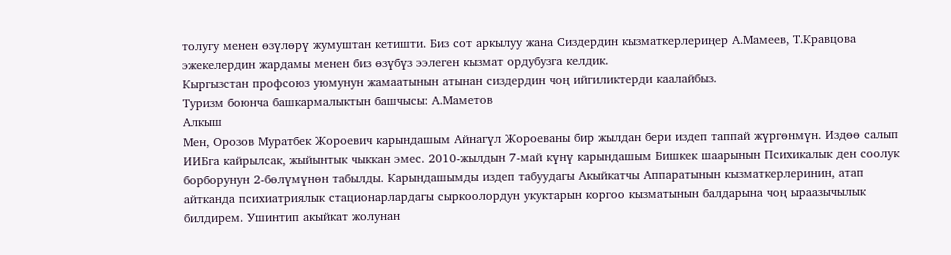толугу менен өзүлөрү жумуштан кетишти. Биз сот аркылуу жана Сиздердин кызматкерлериңер А.Мамеев, Т.Кравцова эжекелердин жардамы менен биз өзүбүз ээлеген кызмат ордубузга келдик.
Кыргызстан профсоюз уюмунун жамаатынын атынан сиздердин чоң ийгиликтерди каалайбыз.
Туризм боюнча башкармалыктын башчысы: А.Маметов
Алкыш
Мен, Орозов Муратбек Жороевич карындашым Айнагүл Жороеваны бир жылдан бери издеп таппай жүргөнмүн. Издөө салып ИИБга кайрылсак, жыйынтык чыккан эмес. 2010-жылдын 7-май күнү карындашым Бишкек шаарынын Психикалык ден соолук борборунун 2-бөлүмүнөн табылды. Карындашымды издеп табуудагы Акыйкатчы Аппаратынын кызматкерлеринин, атап айтканда психиатриялык стационарлардагы сыркоолордун укуктарын коргоо кызматынын балдарына чоң ыраазычылык билдирем. Ушинтип акыйкат жолунан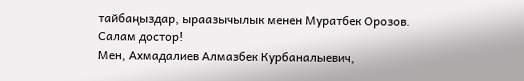тайбаңыздар, ыраазычылык менен Муратбек Орозов.
Салам достор!
Мен, Ахмадалиев Алмазбек Курбаналыевич,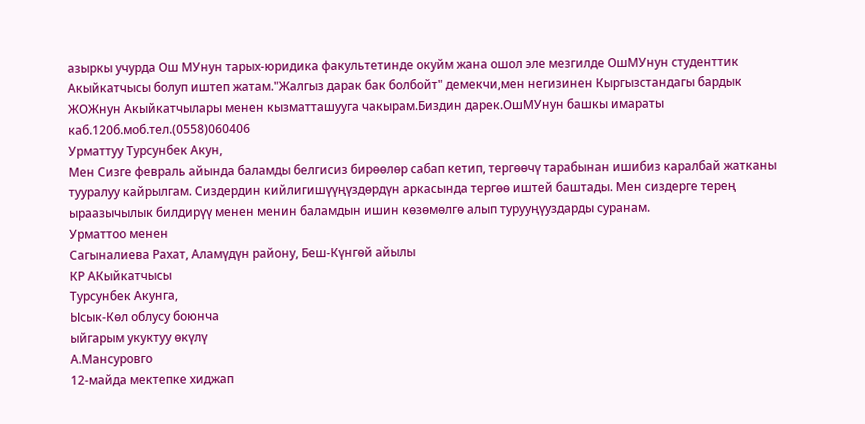азыркы учурда Ош МУнун тарых-юридика факультетинде окуйм жана ошол эле мезгилде ОшМУнун студенттик Акыйкатчысы болуп иштеп жатам."Жалгыз дарак бак болбойт" демекчи,мен негизинен Кыргызстандагы бардык ЖОЖнун Акыйкатчылары менен кызматташууга чакырам.Биздин дарек.ОшМУнун башкы имараты каб.120б.моб.тел.(0558)060406
Урматтуу Турсунбек Акун,
Мен Сизге февраль айында баламды белгисиз бирөөлөр сабап кетип, тергөөчү тарабынан ишибиз каралбай жатканы тууралуу кайрылгам. Сиздердин кийлигишүүңүздөрдүн аркасында тергөө иштей баштады. Мен сиздерге терең ыраазычылык билдирүү менен менин баламдын ишин көзөмөлгө алып турууңүуздарды суранам.
Урматтоо менен
Сагыналиева Рахат, Аламүдүн району, Беш-Күнгөй айылы
КР АКыйкатчысы
Турсунбек Акунга,
Ысык-Көл облусу боюнча
ыйгарым укуктуу өкүлү
А.Мансуровго
12-майда мектепке хиджап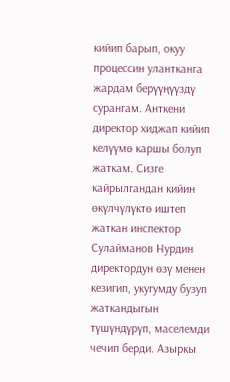кийип барып, окуу процессин улантканга жардам берүүңүүздү сурангам. Анткени директор хиджап кийип келүүмө каршы болуп жаткам. Сизге кайрылгандан кийин өкүлчүлүктө иштеп жаткан инспектор Сулайманов Нурдин директордун өзү менен кезигип, укугумду бузуп жаткандыгын түшүндүрүп, маселемди чечип берди. Азыркы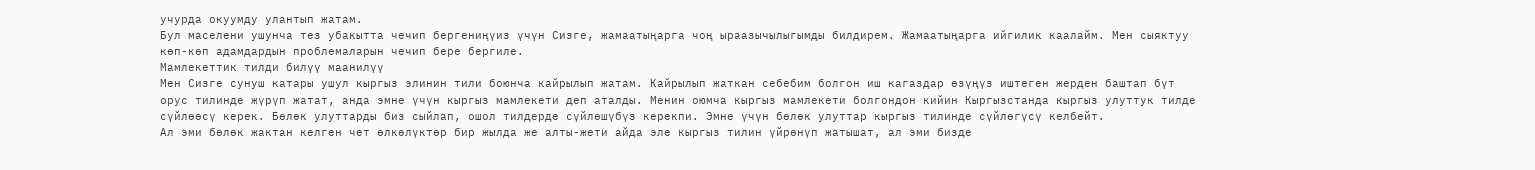учурда окуумду улантып жатам.
Бул маселени ушунча тез убакытта чечип бергениңүиз үчүн Сизге, жамаатыңарга чоң ыраазычылыгымды билдирем. Жамаатыңарга ийгилик каалайм. Мен сыяктуу көп-көп адамдардын проблемаларын чечип бере бергиле.
Мамлекеттик тилди билүү маанилүү
Мен Сизге сунуш катары ушул кыргыз элинин тили боюнча кайрылып жатам. Кайрылып жаткан себебим болгон иш кагаздар өзүңүз иштеген жерден баштап бүт орус тилинде жүрүп жатат, анда эмне үчүн кыргыз мамлекети деп аталды. Менин оюмча кыргыз мамлекети болгондон кийин Кыргызстанда кыргыз улуттук тилде сүйлөөсү керек. Бөлөк улуттарды биз сыйлап, ошол тилдерде сүйлөшүбүз керекпи. Эмне үчүн бөлөк улуттар кыргыз тилинде сүйлөгүсү келбейт.
Ал эми бөлөк жактан келген чет өлкөлүктөр бир жылда же алты-жети айда эле кыргыз тилин үйрөнүп жатышат, ал эми бизде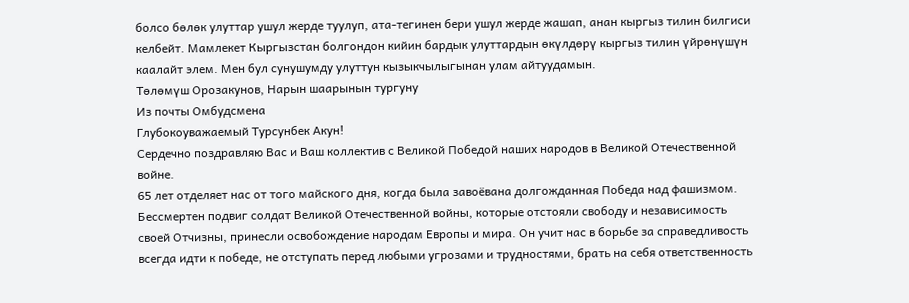болсо бөлөк улуттар ушул жерде туулуп, ата-тегинен бери ушул жерде жашап, анан кыргыз тилин билгиси келбейт. Мамлекет Кыргызстан болгондон кийин бардык улуттардын өкүлдөрү кыргыз тилин үйрөнүшүн каалайт элем. Мен бул сунушумду улуттун кызыкчылыгынан улам айтуудамын.
Төлөмүш Орозакунов, Нарын шаарынын тургуну
Из почты Омбудсмена
Глубокоуважаемый Турсунбек Акун!
Сердечно поздравляю Вас и Ваш коллектив с Великой Победой наших народов в Великой Отечественной войне.
65 лет отделяет нас от того майского дня, когда была завоёвана долгожданная Победа над фашизмом. Бессмертен подвиг солдат Великой Отечественной войны, которые отстояли свободу и независимость своей Отчизны, принесли освобождение народам Европы и мира. Он учит нас в борьбе за справедливость всегда идти к победе, не отступать перед любыми угрозами и трудностями, брать на себя ответственность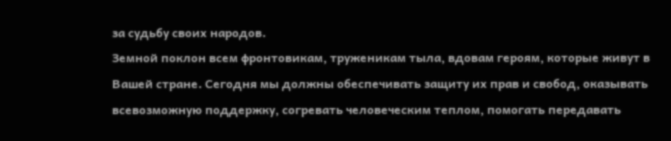за судьбу своих народов.
Земной поклон всем фронтовикам, труженикам тыла, вдовам героям, которые живут в Вашей стране. Сегодня мы должны обеспечивать защиту их прав и свобод, оказывать всевозможную поддержку, согревать человеческим теплом, помогать передавать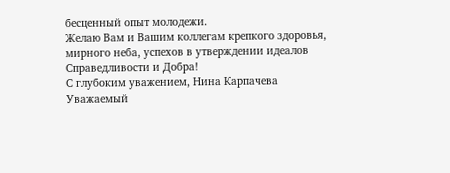бесценный опыт молодежи.
Желаю Вам и Вашим коллегам крепкого здоровья, мирного неба, успехов в утверждении идеалов Справедливости и Добра!
С глубоким уважением, Нина Карпачева
Уважаемый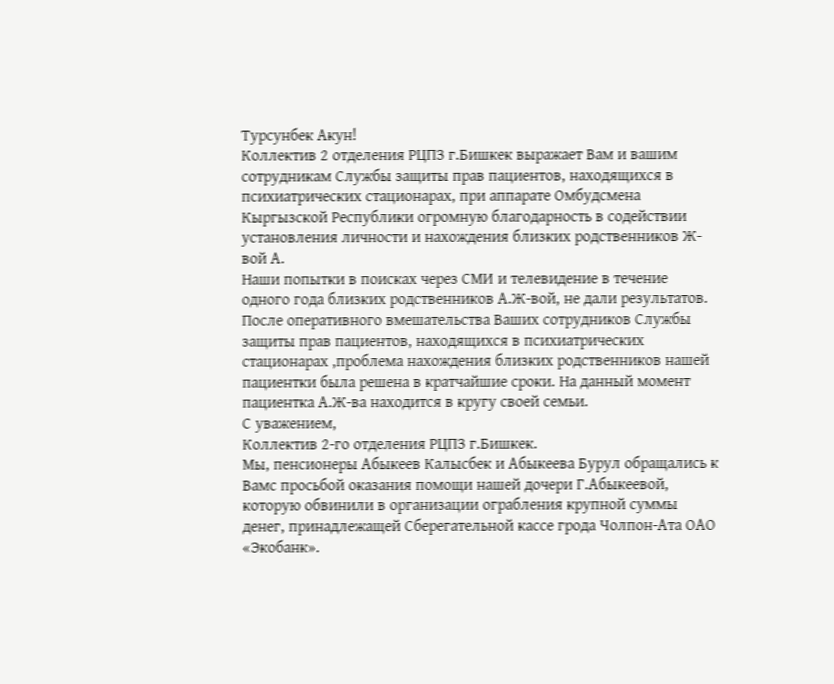Турсунбек Акун!
Коллектив 2 отделения РЦПЗ г.Бишкек выражает Вам и вашим сотрудникам Службы защиты прав пациентов, находящихся в психиатрических стационарах, при аппарате Омбудсмена Кыргызской Республики огромную благодарность в содействии установления личности и нахождения близких родственников Ж-вой А.
Наши попытки в поисках через СМИ и телевидение в течение одного года близких родственников А.Ж-вой, не дали результатов.
После оперативного вмешательства Ваших сотрудников Службы защиты прав пациентов, находящихся в психиатрических стационарах ,проблема нахождения близких родственников нашей пациентки была решена в кратчайшие сроки. На данный момент пациентка А.Ж-ва находится в кругу своей семьи.
С уважением,
Коллектив 2-го отделения РЦПЗ г.Бишкек.
Мы, пенсионеры Абыкеев Калысбек и Абыкеева Бурул обращались к Вамс просьбой оказания помощи нашей дочери Г.Абыкеевой, которую обвинили в организации ограбления крупной суммы денег, принадлежащей Сберегательной кассе грода Чолпон-Ата ОАО «Экобанк».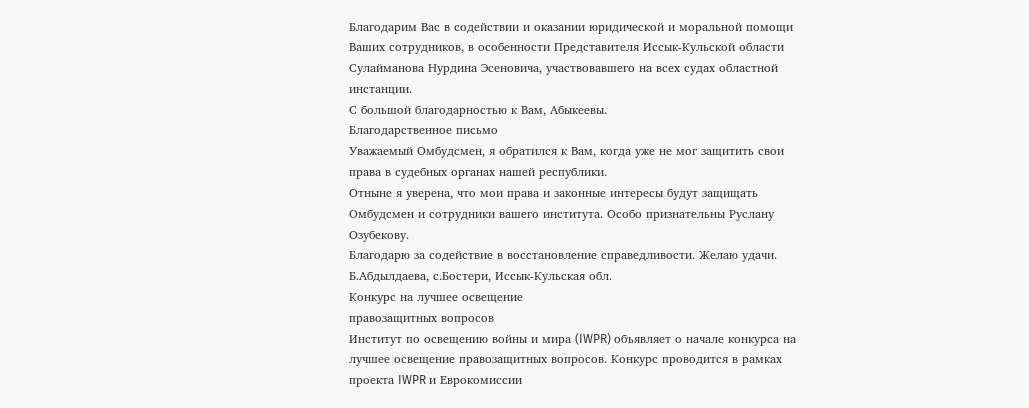Благодарим Вас в содействии и оказании юридической и моральной помощи Ваших сотрудников, в особенности Представителя Иссык-Кульской области Сулайманова Нурдина Эсеновича, участвовавшего на всех судах областной инстанции.
С большой благодарностью к Вам, Абыкеевы.
Благодарственное письмо
Уважаемый Омбудсмен, я обратился к Вам, когда уже не мог защитить свои права в судебных органах нашей республики.
Отныне я уверена, что мои права и законные интересы будут защищать Омбудсмен и сотрудники вашего института. Особо признательны Руслану Озубекову.
Благодарю за содействие в восстановление справедливости. Желаю удачи.
Б.Абдылдаева, с.Бостери, Иссык-Кульская обл.
Конкурс на лучшее освещение
правозащитных вопросов
Институт по освещению войны и мира (IWPR) объявляет о начале конкурса на лучшее освещение правозащитных вопросов. Конкурс проводится в рамках проекта IWPR и Еврокомиссии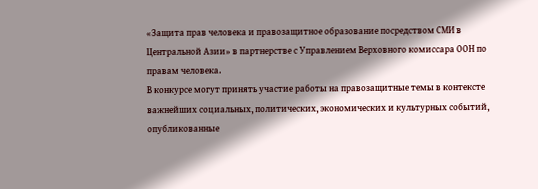«Защита прав человека и правозащитное образование посредством СМИ в Центральной Азии» в партнерстве с Управлением Верховного комиссара ООН по правам человека.
В конкурсе могут принять участие работы на правозащитные темы в контексте важнейших социальных, политических, экономических и культурных событий, опубликованные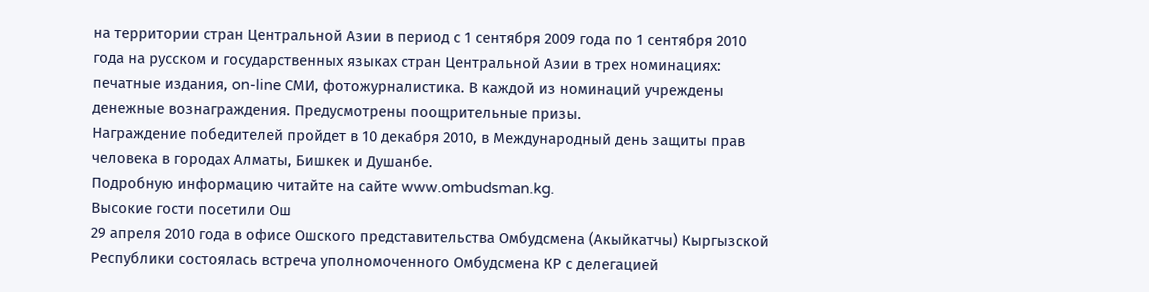на территории стран Центральной Азии в период с 1 сентября 2009 года по 1 сентября 2010 года на русском и государственных языках стран Центральной Азии в трех номинациях: печатные издания, on-line СМИ, фотожурналистика. В каждой из номинаций учреждены денежные вознаграждения. Предусмотрены поощрительные призы.
Награждение победителей пройдет в 10 декабря 2010, в Международный день защиты прав человека в городах Алматы, Бишкек и Душанбе.
Подробную информацию читайте на сайте www.ombudsman.kg.
Высокие гости посетили Ош
29 апреля 2010 года в офисе Ошского представительства Омбудсмена (Акыйкатчы) Кыргызской Республики состоялась встреча уполномоченного Омбудсмена КР с делегацией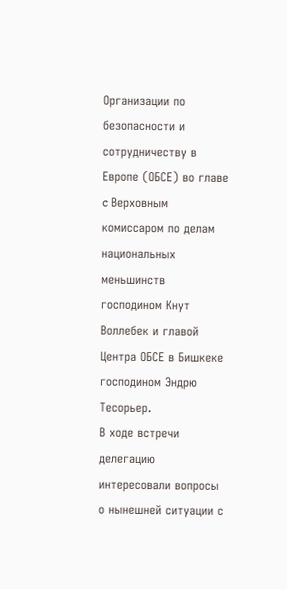Организации по безопасности и сотрудничеству в Европе (ОБСЕ) во главе c Верховным комиссаром по делам национальных меньшинств господином Кнут Воллебек и главой Центра ОБСЕ в Бишкеке господином Эндрю Тесорьер.
В ходе встречи делегацию интересовали вопросы о нынешней ситуации с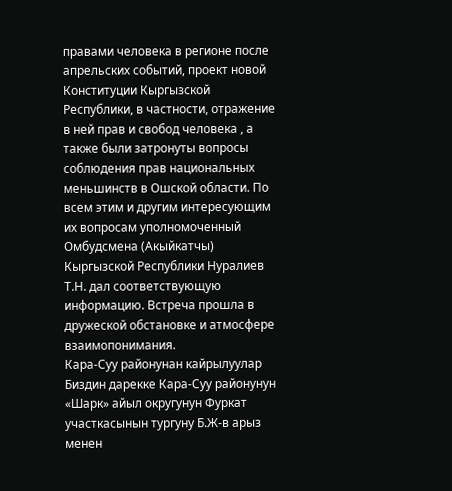правами человека в регионе после апрельских событий, проект новой Конституции Кыргызской Республики, в частности, отражение в ней прав и свобод человека , а также были затронуты вопросы соблюдения прав национальных меньшинств в Ошской области. По всем этим и другим интересующим их вопросам уполномоченный Омбудсмена (Акыйкатчы) Кыргызской Республики Нуралиев Т.Н. дал соответствующую информацию. Встреча прошла в дружеской обстановке и атмосфере взаимопонимания.
Кара-Суу районунан кайрылуулар
Биздин дарекке Кара-Суу районунун «Шарк» айыл округунун Фуркат участкасынын тургуну Б.Ж-в арыз менен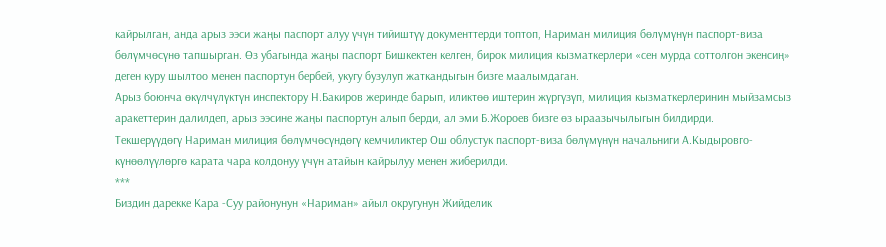кайрылган, анда арыз ээси жаңы паспорт алуу үчүн тийиштүү документтерди топтоп, Нариман милиция бөлүмүнүн паспорт-виза бөлүмчөсүнө тапшырган. Өз убагында жаңы паспорт Бишкектен келген, бирок милиция кызматкерлери «сен мурда соттолгон экенсиң» деген куру шылтоо менен паспортун бербей, укугу бузулуп жаткандыгын бизге маалымдаган.
Арыз боюнча өкүлчүлүктүн инспектору Н.Бакиров жеринде барып, иликтөө иштерин жүргүзүп, милиция кызматкерлеринин мыйзамсыз аракеттерин далилдеп, арыз ээсине жаңы паспортун алып берди, ал эми Б.Жороев бизге өз ыраазычылыгын билдирди.
Текшерүүдөгү Нариман милиция бөлүмчөсүндөгү кемчиликтер Ош облустук паспорт-виза бөлүмүнүн начальниги А.Кыдыровго-күнөөлүүлөргө карата чара колдонуу үчүн атайын кайрылуу менен жиберилди.
***
Биздин дарекке Кара -Суу районунун «Нариман» айыл округунун Жийделик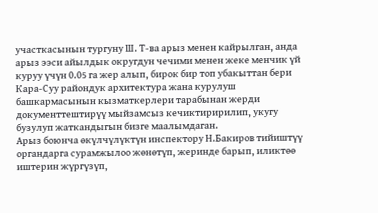участкасынын тургуну Ш. Т-ва арыз менен кайрылган, анда арыз ээси айылдык округдун чечими менен жеке менчик үй куруу үчүн 0.05 га жер алып, бирок бир топ убакыттан бери Кара-Суу райондук архитектура жана курулуш башкармасынын кызматкерлери тарабынан жерди документтештирүү мыйзамсыз кечиктиририлип, укугу бузулуп жаткандыгын бизге маалымдаган.
Арыз боюнча өкүлчүлүктүн инспектору Н.Бакиров тийиштүү органдарга сурамжылоо жөнөтүп, жеринде барып, иликтөө иштерин жүргүзүп,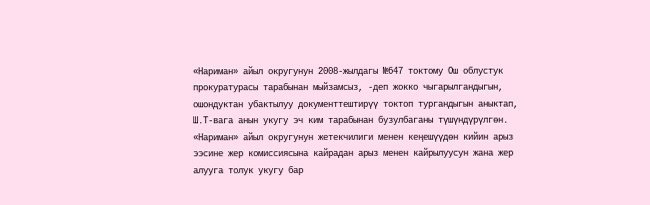«Нариман» айыл округунун 2008-жылдагы №647 токтому Ош облустук прокуратурасы тарабынан мыйзамсыз, -деп жокко чыгарылгандыгын, ошондуктан убактылуу документтештирүү токтоп тургандыгын аныктап, Ш.Т-вага анын укугу эч ким тарабынан бузулбаганы түшүндүрүлгөн. «Нариман» айыл округунун жетекчилиги менен кеңешүүдөн кийин арыз ээсине жер комиссиясына кайрадан арыз менен кайрылуусун жана жер алууга толук укугу бар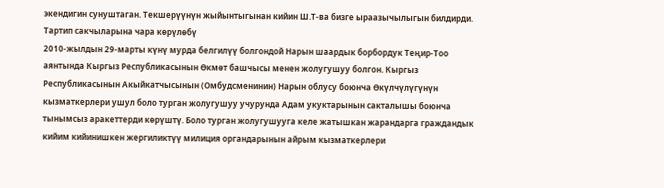экендигин сунуштаган. Текшерүүнүн жыйынтыгынан кийин Ш.Т-ва бизге ыраазычылыгын билдирди.
Тартип сакчыларына чара көрүлөбү
2010-жылдын 29-марты күнү мурда белгилүү болгондой Нарын шаардык борбордук Теңир-Тоо аянтында Кыргыз Республикасынын Өкмөт башчысы менен жолугушуу болгон. Кыргыз Республикасынын Акыйкатчысынын (Омбудсменинин) Нарын облусу боюнча Өкүлчүлүгүнүн кызматкерлери ушул боло турган жолугушуу учурунда Адам укуктарынын сакталышы боюнча тынымсыз аракеттерди көрүштү. Боло турган жолугушууга келе жатышкан жарандарга граждандык кийим кийинишкен жергиликтүү милиция органдарынын айрым кызматкерлери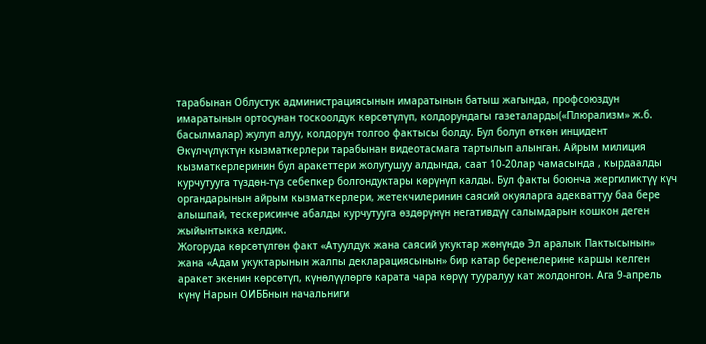тарабынан Облустук администрациясынын имаратынын батыш жагында, профсоюздун имаратынын ортосунан тоскоолдук көрсөтүлүп, колдорундагы газеталарды(«Плюрализм» ж.б. басылмалар) жулуп алуу, колдорун толгоо фактысы болду. Бул болуп өткөн инцидент Өкүлчүлүктүн кызматкерлери тарабынан видеотасмага тартылып алынган. Айрым милиция кызматкерлеринин бул аракеттери жолугушуу алдында, саат 10-20лар чамасында , кырдаалды курчутууга түздөн-түз себепкер болгондуктары көрүнүп калды. Бул факты боюнча жергиликтүү күч органдарынын айрым кызматкерлери, жетекчилеринин саясий окуяларга адекваттуу баа бере алышпай, тескерисинче абалды курчутууга өздөрүнүн негативдүү салымдарын кошкон деген жыйынтыкка келдик.
Жогоруда көрсөтүлгөн факт «Атуулдук жана саясий укуктар жөнүндө Эл аралык Пактысынын» жана «Адам укуктарынын жалпы декларациясынын» бир катар беренелерине каршы келген аракет экенин көрсөтүп, күнөлүүлөргө карата чара көрүү тууралуу кат жолдонгон. Ага 9-апрель күнү Нарын ОИББнын начальниги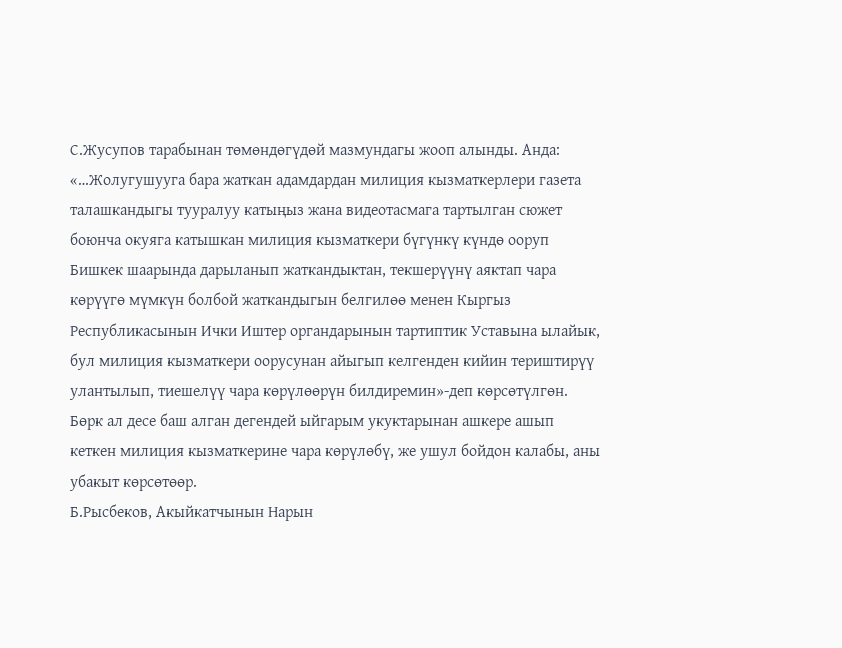С.Жусупов тарабынан төмөндөгүдөй мазмундагы жооп алынды. Анда: «…Жолугушууга бара жаткан адамдардан милиция кызматкерлери газета талашкандыгы тууралуу катыңыз жана видеотасмага тартылган сюжет боюнча окуяга катышкан милиция кызматкери бүгүнкү күндө ооруп Бишкек шаарында дарыланып жаткандыктан, текшерүүнү аяктап чара көрүүгө мүмкүн болбой жаткандыгын белгилөө менен Кыргыз Республикасынын Ички Иштер органдарынын тартиптик Уставына ылайык, бул милиция кызматкери оорусунан айыгып келгенден кийин териштирүү улантылып, тиешелүү чара көрүлөөрүн билдиремин»-деп көрсөтүлгөн.
Бөрк ал десе баш алган дегендей ыйгарым укуктарынан ашкере ашып кеткен милиция кызматкерине чара көрүлөбү, же ушул бойдон калабы, аны убакыт көрсөтөөр.
Б.Рысбеков, Акыйкатчынын Нарын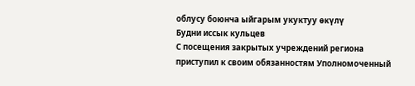облусу боюнча ыйгарым укуктуу өкүлү
Будни иссык кульцев
С посещения закрытых учреждений региона приступил к своим обязанностям Уполномоченный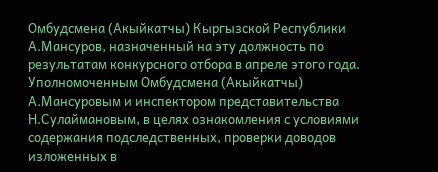Омбудсмена (Акыйкатчы) Кыргызской Республики А.Мансуров, назначенный на эту должность по результатам конкурсного отбора в апреле этого года.
Уполномоченным Омбудсмена (Акыйкатчы) А.Мансуровым и инспектором представительства Н.Сулаймановым, в целях ознакомления с условиями содержания подследственных, проверки доводов изложенных в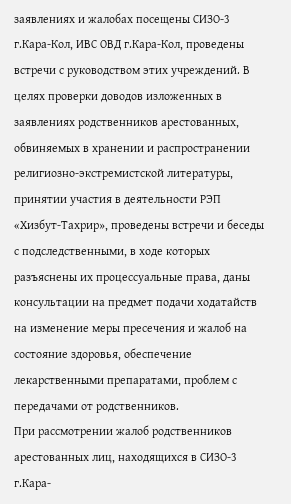заявлениях и жалобах посещены СИЗО-3 г.Кара-Кол, ИВС ОВД г.Кара-Кол, проведены встречи с руководством этих учреждений. В целях проверки доводов изложенных в заявлениях родственников арестованных, обвиняемых в хранении и распространении религиозно-экстремистской литературы, принятии участия в деятельности РЭП «Хизбут-Тахрир», проведены встречи и беседы с подследственными, в ходе которых разъяснены их процессуальные права, даны консультации на предмет подачи ходатайств на изменение меры пресечения и жалоб на состояние здоровья, обеспечение лекарственными препаратами, проблем с передачами от родственников.
При рассмотрении жалоб родственников арестованных лиц, находящихся в СИЗО-3 г.Кара-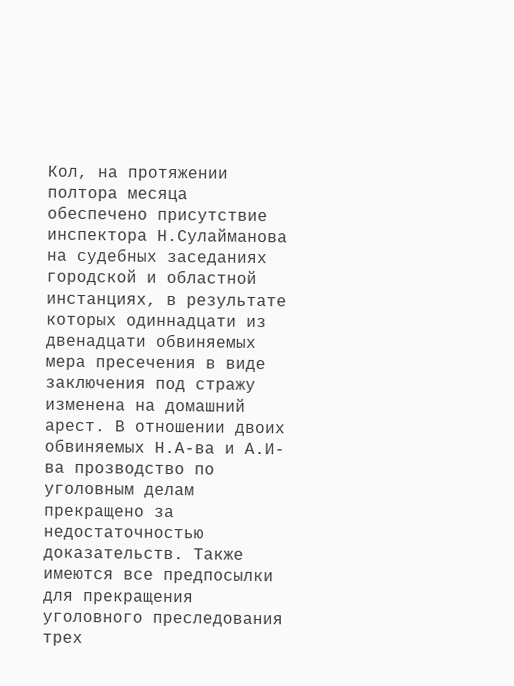Кол, на протяжении полтора месяца обеспечено присутствие инспектора Н.Сулайманова на судебных заседаниях городской и областной инстанциях, в результате которых одиннадцати из двенадцати обвиняемых мера пресечения в виде заключения под стражу изменена на домашний арест. В отношении двоих обвиняемых Н.А-ва и А.И-ва прозводство по уголовным делам прекращено за недостаточностью доказательств. Также имеются все предпосылки для прекращения уголовного преследования трех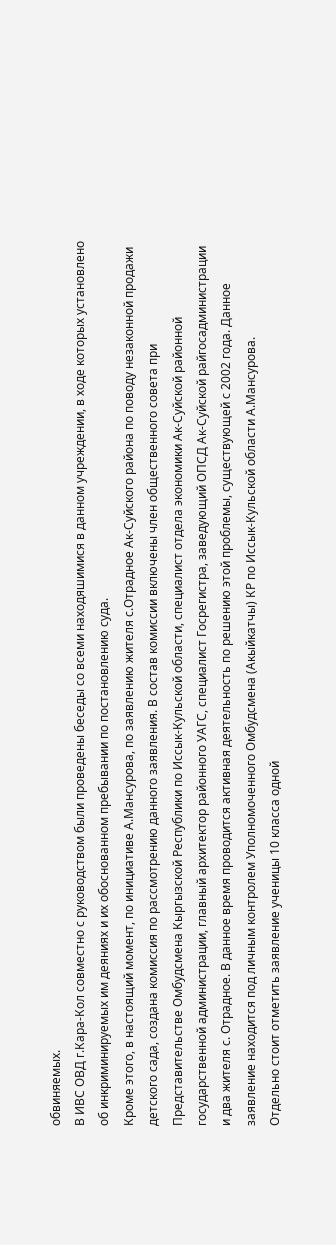обвиняемых.
В ИВС ОВД г.Кара-Кол совместно с руководством были проведены беседы со всеми находяшимися в данном учреждении, в ходе которых установлено об инкриминируемых им деяниях и их обоснованном пребывании по постановлению суда.
Кроме этого, в настоящий момент, по инициативе А.Мансурова, по заявлению жителя с.Отрадное Ак-Суйского района по поводу незаконной продажи детского сада, создана комиссия по рассмотрению данного заявления. В состав комиссии включены член общественного совета при Представительстве Омбудсмена Кыргызской Республики по Иссык-Кульской области, специалист отдела экономики Ак-Суйской районной государственной администрации, главный архитектор районного УАГС, специалист Госрегистра, заведующий ОПСД Ак-Суйской райгосадминистрации и два жителя с. Отрадное. В данное время проводится активная деятельность по решению этой проблемы, существующей с 2002 года. Данное заявление находится под личным контролем Уполномоченного Омбудсмена (Акыйкатчы) КР по Иссык-Кульской области А.Мансурова.
Отдельно стоит отметить заявление ученицы 10 класса одной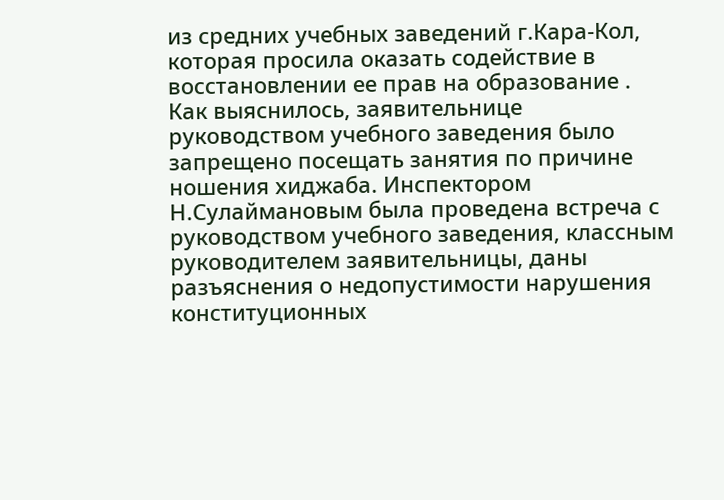из средних учебных заведений г.Кара-Кол, которая просила оказать содействие в восстановлении ее прав на образование . Как выяснилось, заявительнице руководством учебного заведения было запрещено посещать занятия по причине ношения хиджаба. Инспектором Н.Сулаймановым была проведена встреча с руководством учебного заведения, классным руководителем заявительницы, даны разъяснения о недопустимости нарушения конституционных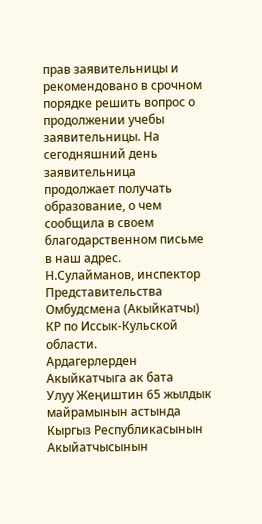прав заявительницы и рекомендовано в срочном порядке решить вопрос о продолжении учебы заявительницы. На сегодняшний день заявительница продолжает получать образование, о чем сообщила в своем благодарственном письме в наш адрес.
Н.Сулайманов, инспектор Представительства Омбудсмена (Акыйкатчы) КР по Иссык-Кульской области.
Ардагерлерден Акыйкатчыга ак бата
Улуу Жеңиштин 65 жылдык майрамынын астында Кыргыз Республикасынын Акыйатчысынын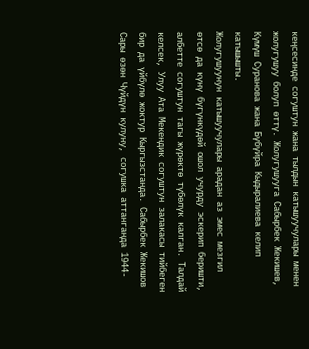кеңсесинде согуштун жана тылдын катышуучулары менен жолугушуу болуп өттү. Жолугушууга Сабырбек Жекишев, Күмүш Суранова жана Бүбүйра Кыдыралиева келип катышышты.
Жолугушуунун катышуучулары арадан аз эмес мезгил өтсө да күнү бүгүнкүдөй ошол учурду эскерип беришти, албетте согуштун тагы жүрөктө түбөлүк калган. Талдай келсек, Улуу Ата Мекендик согуштун залакасы тийбеген бир да үйбүлө жоктур Кыргызстанда. Сабырбек Жекишов Сары өзөн Чүйдүн кулуну, согушка аттанганда 1944-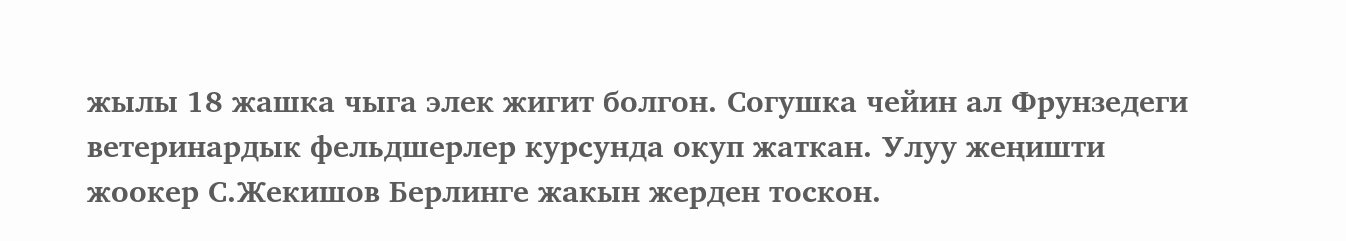жылы 18 жашка чыга элек жигит болгон. Согушка чейин ал Фрунзедеги ветеринардык фельдшерлер курсунда окуп жаткан. Улуу жеңишти жоокер С.Жекишов Берлинге жакын жерден тоскон.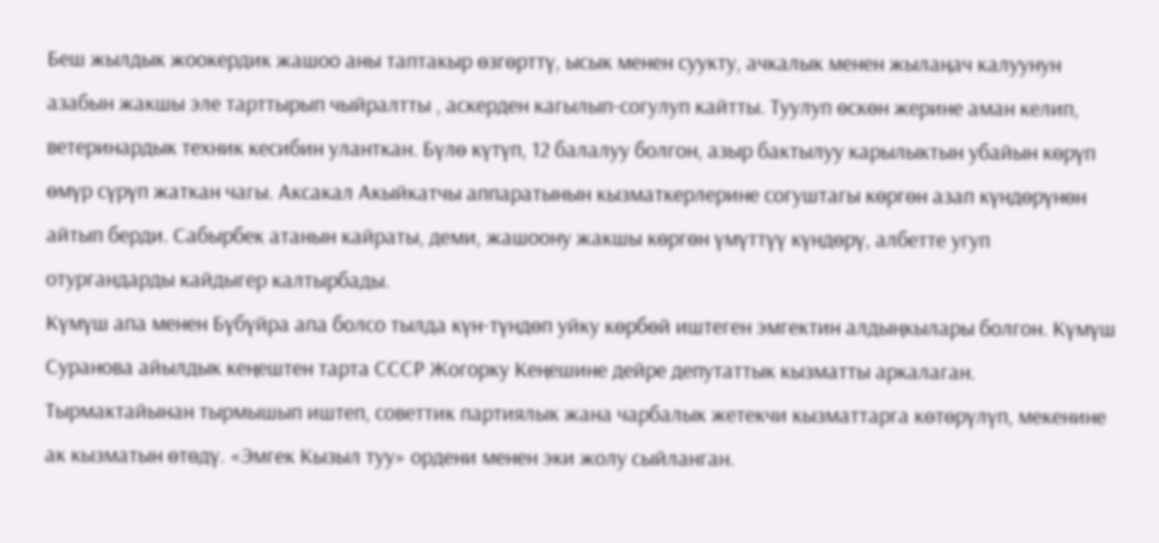Беш жылдык жоокердик жашоо аны таптакыр өзгөрттү, ысык менен суукту, ачкалык менен жылаңач калуунун азабын жакшы эле тарттырып чыйралтты , аскерден кагылып-согулуп кайтты. Туулуп өскөн жерине аман келип, ветеринардык техник кесибин уланткан. Бүлө күтүп, 12 балалуу болгон, азыр бактылуу карылыктын убайын көрүп өмүр сүрүп жаткан чагы. Аксакал Акыйкатчы аппаратынын кызматкерлерине согуштагы көргөн азап күндөрүнөн айтып берди. Сабырбек атанын кайраты, деми, жашоону жакшы көргөн үмүттүү күндөрү, албетте угуп отургандарды кайдыгер калтырбады.
Күмүш апа менен Бүбүйра апа болсо тылда күн-түндөп уйку көрбөй иштеген эмгектин алдыңкылары болгон. Күмүш Суранова айылдык кеңештен тарта СССР Жогорку Кеңешине дейре депутаттык кызматты аркалаган. Тырмактайынан тырмышып иштеп, советтик партиялык жана чарбалык жетекчи кызматтарга көтөрүлүп, мекенине ак кызматын өтөдү. «Эмгек Кызыл туу» ордени менен эки жолу сыйланган.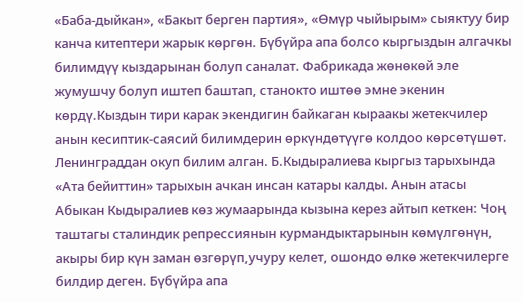«Баба-дыйкан», «Бакыт берген партия», «Өмүр чыйырым» сыяктуу бир канча китептери жарык көргөн. Бүбүйра апа болсо кыргыздын алгачкы билимдүү кыздарынан болуп саналат. Фабрикада жөнөкөй эле жумушчу болуп иштеп баштап, станокто иштөө эмне экенин көрдү.Кыздын тири карак экендигин байкаган кыраакы жетекчилер анын кесиптик-саясий билимдерин өркүндөтүүгө колдоо көрсөтүшөт. Ленинграддан окуп билим алган. Б.Кыдыралиева кыргыз тарыхында «Ата бейиттин» тарыхын ачкан инсан катары калды. Анын атасы Абыкан Кыдыралиев көз жумаарында кызына керез айтып кеткен: Чоң таштагы сталиндик репрессиянын курмандыктарынын көмүлгөнүн, акыры бир күн заман өзгөрүп,учуру келет, ошондо өлкө жетекчилерге билдир деген. Бүбүйра апа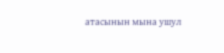атасынын мына ушул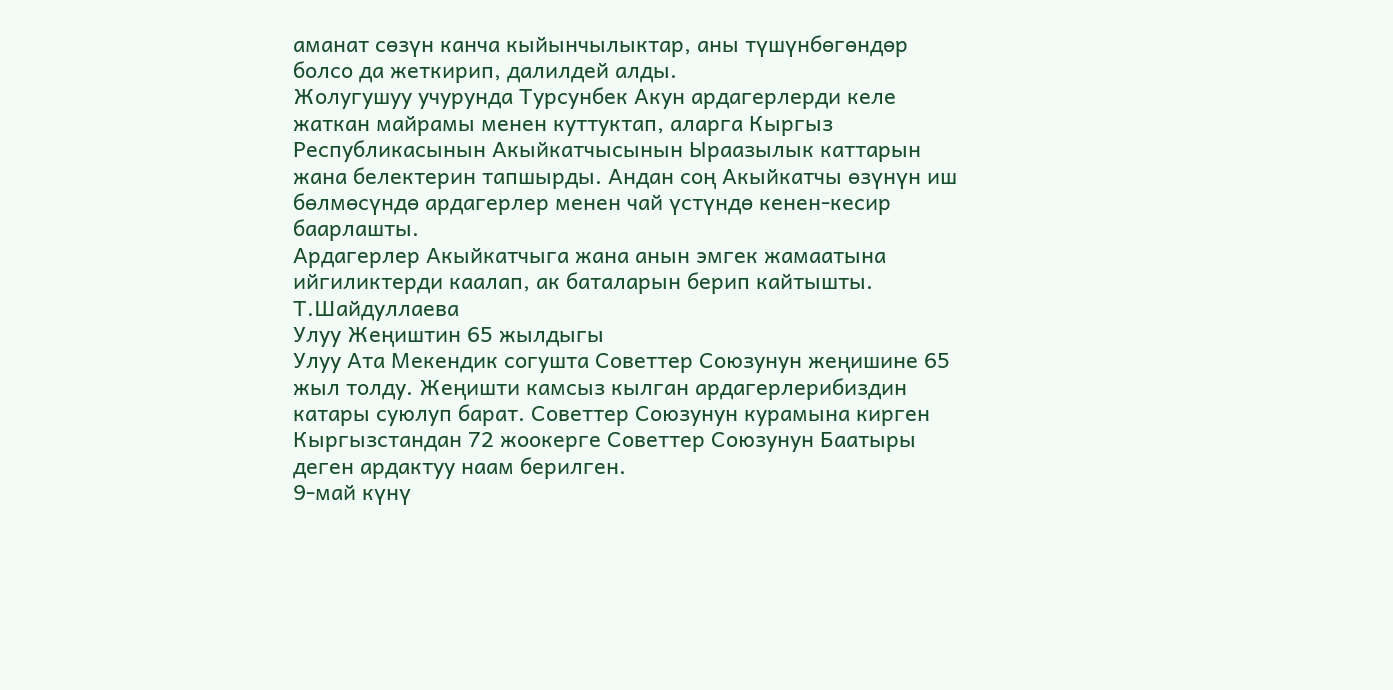аманат сөзүн канча кыйынчылыктар, аны түшүнбөгөндөр болсо да жеткирип, далилдей алды.
Жолугушуу учурунда Турсунбек Акун ардагерлерди келе жаткан майрамы менен куттуктап, аларга Кыргыз Республикасынын Акыйкатчысынын Ыраазылык каттарын жана белектерин тапшырды. Андан соң Акыйкатчы өзүнүн иш бөлмөсүндө ардагерлер менен чай үстүндө кенен-кесир баарлашты.
Ардагерлер Акыйкатчыга жана анын эмгек жамаатына ийгиликтерди каалап, ак баталарын берип кайтышты.
Т.Шайдуллаева
Улуу Жеңиштин 65 жылдыгы
Улуу Ата Мекендик согушта Советтер Союзунун жеңишине 65 жыл толду. Жеңишти камсыз кылган ардагерлерибиздин катары суюлуп барат. Советтер Союзунун курамына кирген Кыргызстандан 72 жоокерге Советтер Союзунун Баатыры деген ардактуу наам берилген.
9-май күнү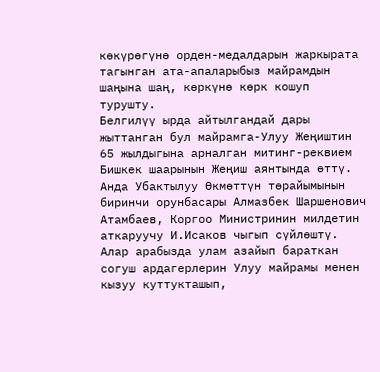көкүрөгүнө орден-медалдарын жаркырата тагынган ата-апаларыбыз майрамдын шаңына шаң, көркүнө көрк кошуп турушту.
Белгилүү ырда айтылгандай дары жыттанган бул майрамга-Улуу Жеңиштин 65 жылдыгына арналган митинг-реквием Бишкек шаарынын Жеңиш аянтында өттү. Анда Убактылуу Өкмөттүн төрайымынын биринчи орунбасары Алмазбек Шаршенович Атамбаев, Коргоо Министринин милдетин аткаруучу И.Исаков чыгып сүйлөштү. Алар арабызда улам азайып бараткан согуш ардагерлерин Улуу майрамы менен кызуу куттукташып,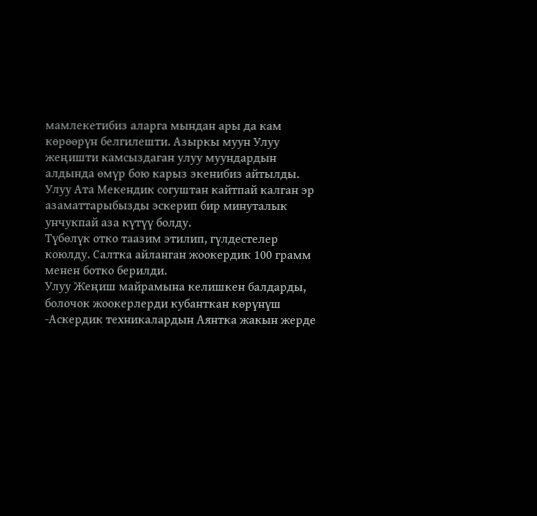мамлекетибиз аларга мындан ары да кам көрөөрүн белгилешти. Азыркы муун Улуу жеңишти камсыздаган улуу муундардын алдында өмүр бою карыз экенибиз айтылды.
Улуу Ата Мекендик согуштан кайтпай калган эр азаматтарыбызды эскерип бир минуталык унчукпай аза күтүү болду.
Түбөлүк отко таазим этилип, гүлдестелер коюлду. Салтка айланган жоокердик 100 грамм менен ботко берилди.
Улуу Жеңиш майрамына келишкен балдарды, болочок жоокерлерди кубанткан көрүнүш -Аскердик техникалардын Аянтка жакын жерде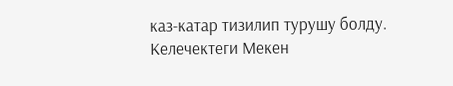каз-катар тизилип турушу болду. Келечектеги Мекен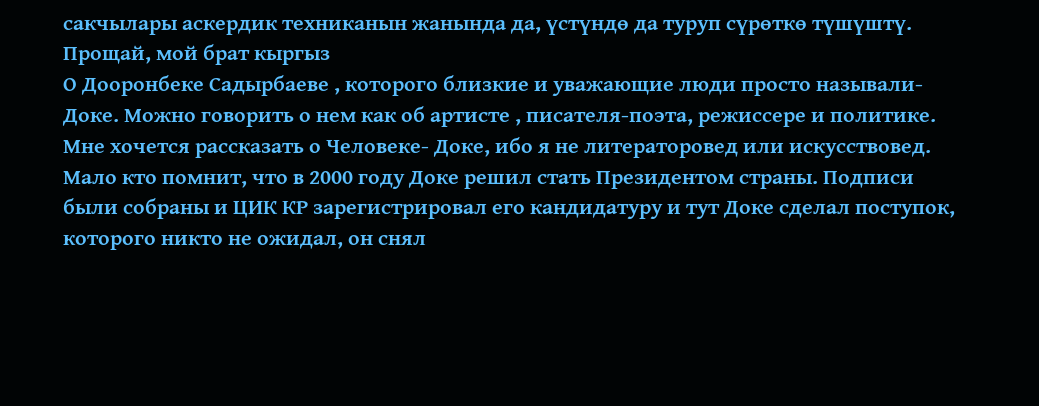сакчылары аскердик техниканын жанында да, үстүндө да туруп сүрөткө түшүштү.
Прощай, мой брат кыргыз
О Дооронбеке Садырбаеве , которого близкие и уважающие люди просто называли- Доке. Можно говорить о нем как об артисте , писателя-поэта, режиссере и политике. Мне хочется рассказать о Человеке- Доке, ибо я не литераторовед или искусствовед. Мало кто помнит, что в 2000 году Доке решил стать Президентом страны. Подписи были собраны и ЦИК КР зарегистрировал его кандидатуру и тут Доке сделал поступок, которого никто не ожидал, он снял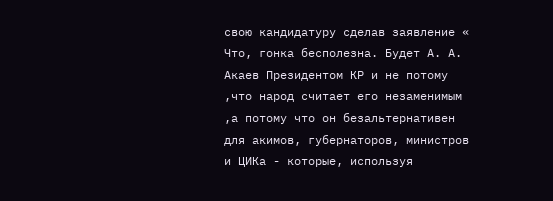свою кандидатуру сделав заявление « Что, гонка бесполезна. Будет А. А. Акаев Президентом КР и не потому ,что народ считает его незаменимым ,а потому что он безальтернативен для акимов, губернаторов, министров и ЦИКа - которые, используя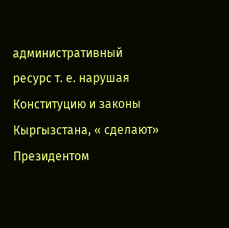административный ресурс т. е. нарушая Конституцию и законы Кыргызстана, « сделают» Президентом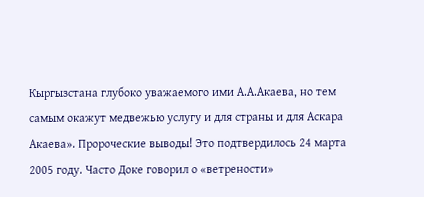Кыргызстана глубоко уважаемого ими А.А.Акаева, но тем самым окажут медвежью услугу и для страны и для Аскара Акаева». Пророческие выводы! Это подтвердилось 24 марта 2005 году. Часто Доке говорил о «ветрености»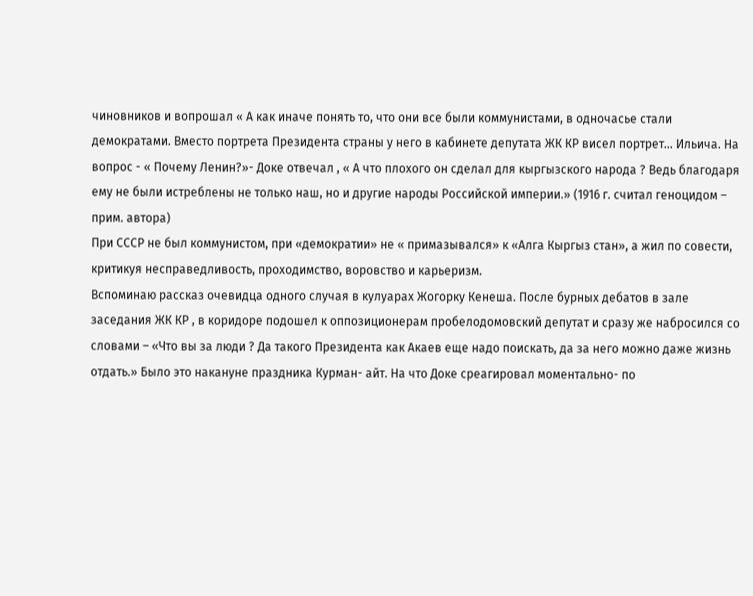чиновников и вопрошал « А как иначе понять то, что они все были коммунистами, в одночасье стали демократами. Вместо портрета Президента страны у него в кабинете депутата ЖК КР висел портрет… Ильича. На вопрос - « Почему Ленин?»- Доке отвечал , « А что плохого он сделал для кыргызского народа ? Ведь благодаря ему не были истреблены не только наш, но и другие народы Российской империи.» (1916 г. считал геноцидом – прим. автора)
При СССР не был коммунистом, при «демократии» не « примазывался» к «Алга Кыргыз стан», а жил по совести, критикуя несправедливость, проходимство, воровство и карьеризм.
Вспоминаю рассказ очевидца одного случая в кулуарах Жогорку Кенеша. После бурных дебатов в зале заседания ЖК КР , в коридоре подошел к оппозиционерам пробелодомовский депутат и сразу же набросился со словами – «Что вы за люди ? Да такого Президента как Акаев еще надо поискать, да за него можно даже жизнь отдать.» Было это накануне праздника Курман- айт. На что Доке среагировал моментально- по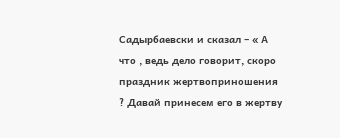Садырбаевски и сказал – « А что , ведь дело говорит, скоро праздник жертвоприношения ? Давай принесем его в жертву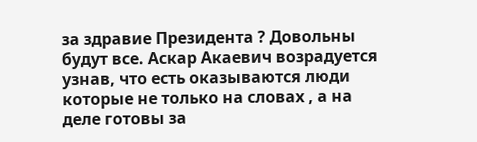за здравие Президента ? Довольны будут все. Аскар Акаевич возрадуется узнав, что есть оказываются люди которые не только на словах , а на деле готовы за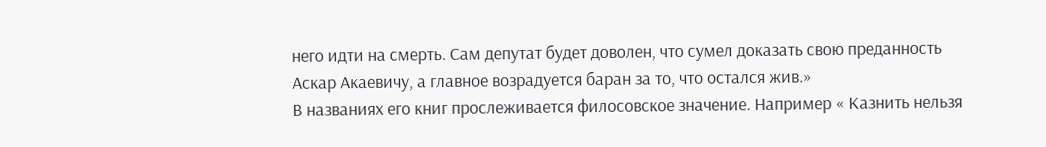него идти на смерть. Сам депутат будет доволен, что сумел доказать свою преданность Аскар Акаевичу, а главное возрадуется баран за то, что остался жив.»
В названиях его книг прослеживается филосовское значение. Например « Казнить нельзя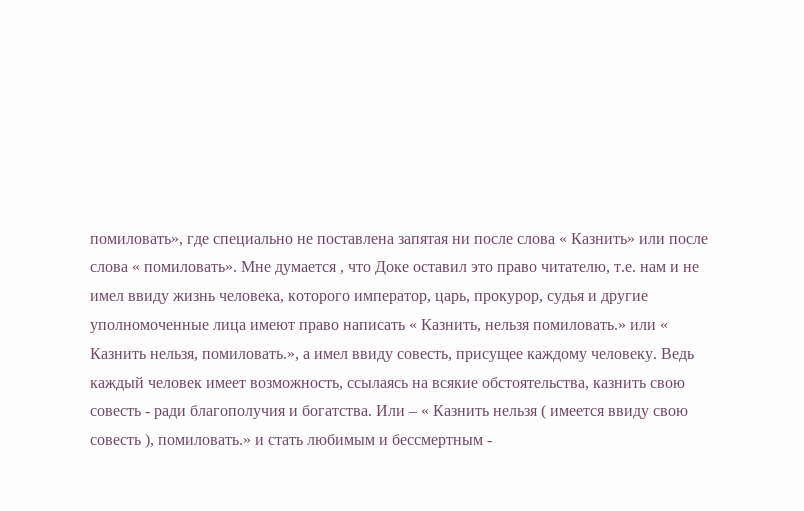помиловать», где специально не поставлена запятая ни после слова « Казнить» или после слова « помиловать». Мне думается , что Доке оставил это право читателю, т.е. нам и не имел ввиду жизнь человека, которого император, царь, прокурор, судья и другие уполномоченные лица имеют право написать « Казнить, нельзя помиловать.» или « Казнить нельзя, помиловать.», а имел ввиду совесть, присущее каждому человеку. Ведь каждый человек имеет возможность, ссылаясь на всякие обстоятельства, казнить свою совесть - ради благополучия и богатства. Или – « Казнить нельзя ( имеется ввиду свою совесть ), помиловать.» и стать любимым и бессмертным -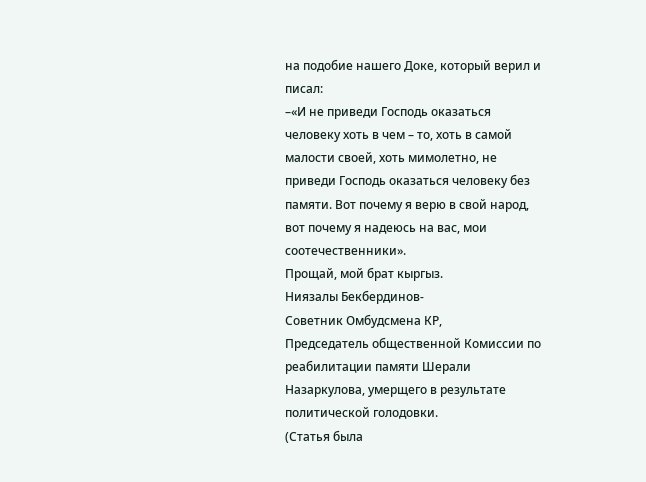на подобие нашего Доке, который верил и писал:
–«И не приведи Господь оказаться человеку хоть в чем – то, хоть в самой малости своей, хоть мимолетно, не приведи Господь оказаться человеку без памяти. Вот почему я верю в свой народ, вот почему я надеюсь на вас, мои соотечественники».
Прощай, мой брат кыргыз.
Ниязалы Бекбердинов-
Советник Омбудсмена КР,
Председатель общественной Комиссии по реабилитации памяти Шерали Назаркулова, умерщего в результате политической голодовки.
(Статья была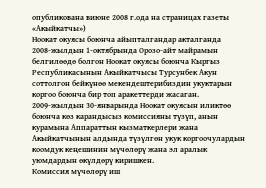опубликована виюне 2008 г.ода на страницах газеты «Акыйкатчы»)
Ноокат окуясы боюнча айыпталгандар акталганда
2008-жылдын 1-октябрында Орозо-айт майрамын белгилөөдө болгон Ноокат окуясы боюнча Кыргыз Республикасынын Акыйкатчысы Турсунбек Акун соттолгон бейкүнөө мекендештерибиздин укуктарын коргоо боюнча бир топ аракеттерди жасаган.
2009-жылдын 30-январында Ноокат окуясын иликтөө боюнча көз карандысыз комиссияны түзүп, анын курамына Аппараттын кызматкерлери жана Акыйкатчынын алдында түзүлгөн укук коргоочулардын коомдук кеңешинин мүчөлөрү жана эл аралык уюмдардын өкүлдөрү киришкен.
Комиссия мүчөлөрү иш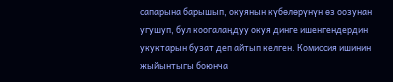сапарына барышып, окуянын күбөлөрүнүн өз оозунан угушуп, бул коогалаңдуу окуя динге ишенгендердин укуктарын бузат деп айтып келген. Комиссия ишинин жыйынтыгы боюнча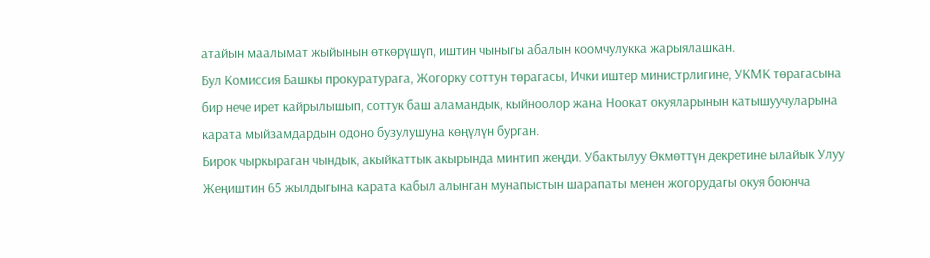атайын маалымат жыйынын өткөрүшүп, иштин чыныгы абалын коомчулукка жарыялашкан.
Бул Комиссия Башкы прокуратурага, Жогорку соттун төрагасы, Ички иштер министрлигине, УКМК төрагасына бир нече ирет кайрылышып, соттук баш аламандык, кыйноолор жана Ноокат окуяларынын катышуучуларына карата мыйзамдардын одоно бузулушуна көңүлүн бурган.
Бирок чыркыраган чындык, акыйкаттык акырында минтип жеңди. Убактылуу Өкмөттүн декретине ылайык Улуу Жеңиштин 65 жылдыгына карата кабыл алынган мунапыстын шарапаты менен жогорудагы окуя боюнча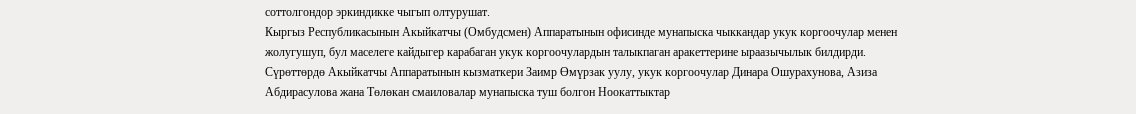соттолгондор эркиндикке чыгып олтурушат.
Кыргыз Республикасынын Акыйкатчы (Омбудсмен) Аппаратынын офисинде мунапыска чыккандар укук коргоочулар менен жолугушуп, бул маселеге кайдыгер карабаган укук коргоочулардын талыкпаган аракеттерине ыраазычылык билдирди.
Сүрөттөрдө Акыйкатчы Аппаратынын кызматкери Заимр Өмүрзак уулу, укук коргоочулар Динара Ошурахунова, Азиза Абдирасулова жана Төлөкан смаиловалар мунапыска туш болгон Ноокаттыктар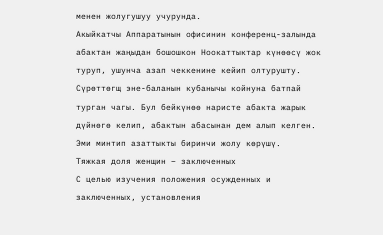менен жолугушуу учурунда.
Акыйкатчы Аппаратынын офисинин конференц-залында абактан жаңыдан бошошкон Ноокаттыктар күнөөсү жок туруп, ушунча азап чеккенине кейип олтурушту.
Сүрөттөгщ эне-баланын кубанычы койнуна батпай турган чагы. Бул бейкүнөө наристе абакта жарык дүйнөгө келип, абактын абасынан дем алып келген. Эми минтип азаттыкты биринчи жолу көрүшү.
Тяжкая доля женщин – заключенных
С целью изучения положения осужденных и заключенных, установления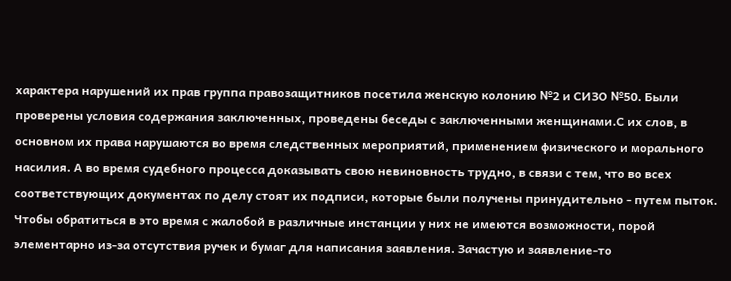характера нарушений их прав группа правозащитников посетила женскую колонию №2 и СИЗО №50. Были проверены условия содержания заключенных, проведены беседы с заключенными женщинами.С их слов, в основном их права нарушаются во время следственных мероприятий, применением физического и морального насилия. А во время судебного процесса доказывать свою невиновность трудно, в связи с тем, что во всех соответствующих документах по делу стоят их подписи, которые были получены принудительно - путем пыток. Чтобы обратиться в это время с жалобой в различные инстанции у них не имеются возможности, порой элементарно из-за отсутствия ручек и бумаг для написания заявления. Зачастую и заявление-то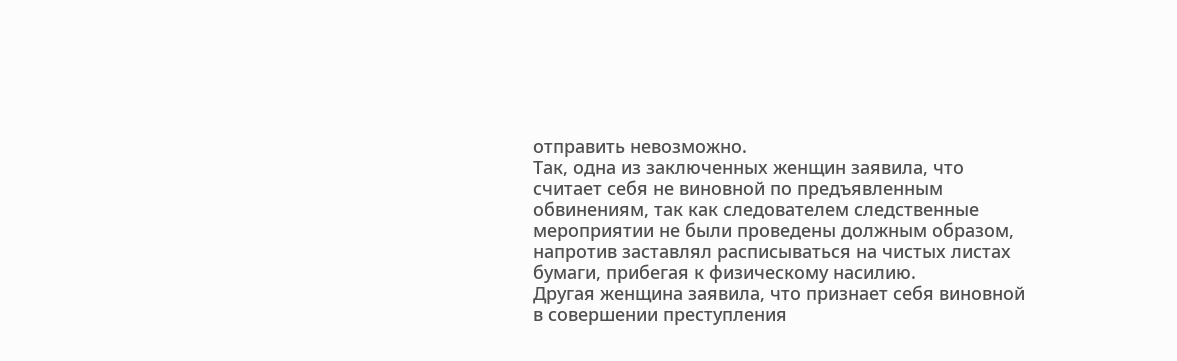отправить невозможно.
Так, одна из заключенных женщин заявила, что считает себя не виновной по предъявленным обвинениям, так как следователем следственные мероприятии не были проведены должным образом, напротив заставлял расписываться на чистых листах бумаги, прибегая к физическому насилию.
Другая женщина заявила, что признает себя виновной в совершении преступления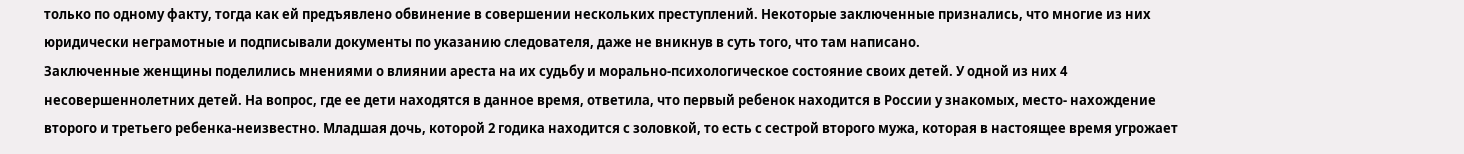только по одному факту, тогда как ей предъявлено обвинение в совершении нескольких преступлений. Некоторые заключенные признались, что многие из них юридически неграмотные и подписывали документы по указанию следователя, даже не вникнув в суть того, что там написано.
Заключенные женщины поделились мнениями о влиянии ареста на их судьбу и морально-психологическое состояние своих детей. У одной из них 4 несовершеннолетних детей. На вопрос, где ее дети находятся в данное время, ответила, что первый ребенок находится в России у знакомых, место- нахождение второго и третьего ребенка-неизвестно. Младшая дочь, которой 2 годика находится с золовкой, то есть с сестрой второго мужа, которая в настоящее время угрожает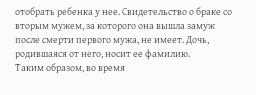отобрать ребенка у нее. Свидетельство о браке со вторым мужем, за которого она вышла замуж после смерти первого мужа, не имеет. Дочь, родившаяся от него, носит ее фамилию.
Таким образом, во время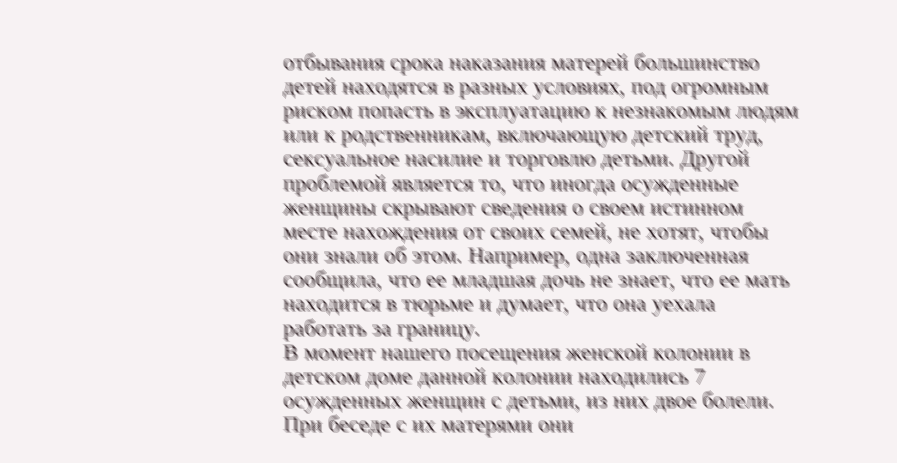отбывания срока наказания матерей большинство детей находятся в разных условиях, под огромным риском попасть в эксплуатацию к незнакомым людям или к родственникам, включающую детский труд, сексуальное насилие и торговлю детьми. Другой проблемой является то, что иногда осужденные женщины скрывают сведения о своем истинном месте нахождения от своих семей, не хотят, чтобы они знали об этом. Например, одна заключенная сообщила, что ее младшая дочь не знает, что ее мать находится в тюрьме и думает, что она уехала работать за границу.
В момент нашего посещения женской колонии в детском доме данной колонии находились 7 осужденных женщин с детьми, из них двое болели. При беседе с их матерями они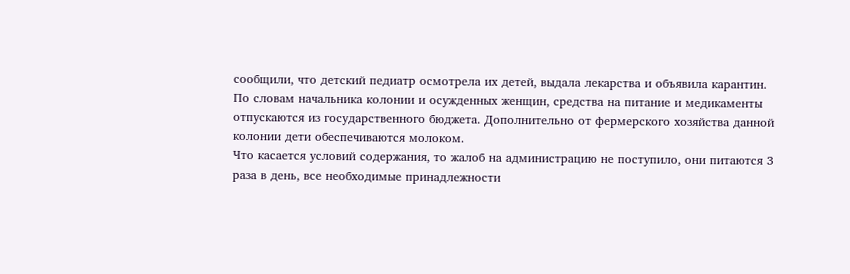сообщили, что детский педиатр осмотрела их детей, выдала лекарства и объявила карантин.
По словам начальника колонии и осужденных женщин, средства на питание и медикаменты отпускаются из государственного бюджета. Дополнительно от фермерского хозяйства данной колонии дети обеспечиваются молоком.
Что касается условий содержания, то жалоб на администрацию не поступило, они питаются 3 раза в день, все необходимые принадлежности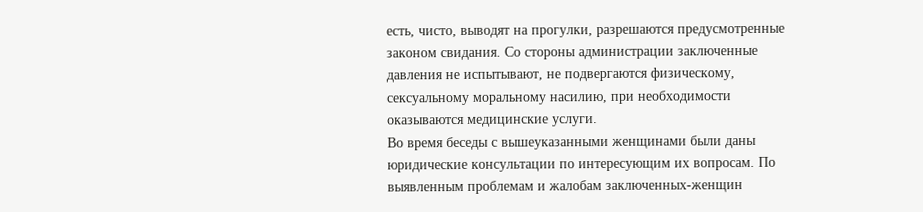есть, чисто, выводят на прогулки, разрешаются предусмотренные законом свидания. Со стороны администрации заключенные давления не испытывают, не подвергаются физическому, сексуальному моральному насилию, при необходимости оказываются медицинские услуги.
Во время беседы с вышеуказанными женщинами были даны юридические консультации по интересующим их вопросам. По выявленным проблемам и жалобам заключенных-женщин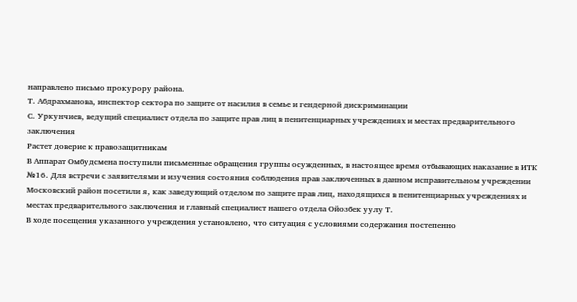направлено письмо прокурору района.
Т. Абдрахманова, инспектор сектора по защите от насилия в семье и гендерной дискриминации
С. Уркунчиев, ведущий специалист отдела по защите прав лиц в пенитенциарных учреждениях и местах предварительного заключения
Растет доверие к правозащитникам
В Аппарат Омбудсмена поступили письменные обращения группы осужденных, в настоящее время отбывающих наказание в ИТК №16. Для встречи с заявителями и изучения состояния соблюдения прав заключенных в данном исправительном учреждении Московский район посетили я, как заведующий отделом по защите прав лиц, находящихся в пенитенциарных учреждениях и местах предварительного заключения и главный специалист нашего отдела Ойозбек уулу Т.
В ходе посещения указанного учреждения установлено, что ситуация с условиями содержания постепенно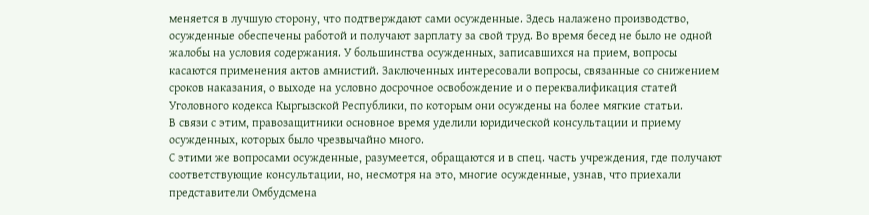меняется в лучшую сторону, что подтверждают сами осужденные. Здесь налажено производство, осужденные обеспечены работой и получают зарплату за свой труд. Во время бесед не было не одной жалобы на условия содержания. У большинства осужденных, записавшихся на прием, вопросы касаются применения актов амнистий. Заключенных интересовали вопросы, связанные со снижением сроков наказания, о выходе на условно досрочное освобождение и о переквалификация статей Уголовного кодекса Кыргызской Республики, по которым они осуждены на более мягкие статьи.
В связи с этим, правозащитники основное время уделили юридической консультации и приему осужденных, которых было чрезвычайно много.
С этими же вопросами осужденные, разумеется, обращаются и в спец. часть учреждения, где получают соответствующие консультации, но, несмотря на это, многие осужденные, узнав, что приехали представители Омбудсмена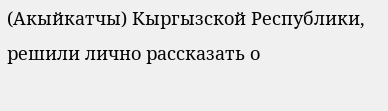(Акыйкатчы) Кыргызской Республики, решили лично рассказать о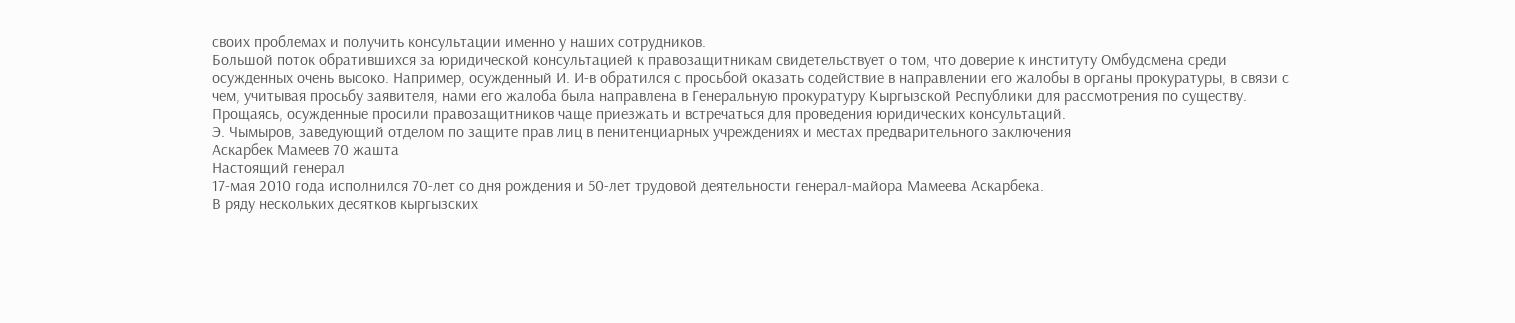своих проблемах и получить консультации именно у наших сотрудников.
Большой поток обратившихся за юридической консультацией к правозащитникам свидетельствует о том, что доверие к институту Омбудсмена среди осужденных очень высоко. Например, осужденный И. И-в обратился с просьбой оказать содействие в направлении его жалобы в органы прокуратуры, в связи с чем, учитывая просьбу заявителя, нами его жалоба была направлена в Генеральную прокуратуру Кыргызской Республики для рассмотрения по существу.
Прощаясь, осужденные просили правозащитников чаще приезжать и встречаться для проведения юридических консультаций.
Э. Чымыров, заведующий отделом по защите прав лиц в пенитенциарных учреждениях и местах предварительного заключения
Аскарбек Мамеев 70 жашта
Настоящий генерал
17-мая 2010 года исполнился 70-лет со дня рождения и 50-лет трудовой деятельности генерал-майора Мамеева Аскарбека.
В ряду нескольких десятков кыргызских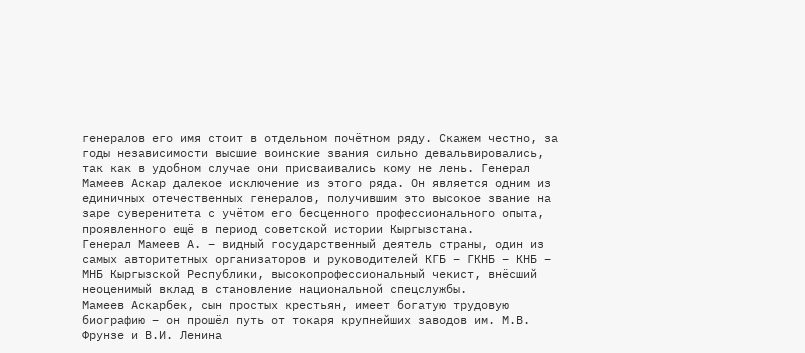генералов его имя стоит в отдельном почётном ряду. Скажем честно, за годы независимости высшие воинские звания сильно девальвировались, так как в удобном случае они присваивались кому не лень. Генерал Мамеев Аскар далекое исключение из этого ряда. Он является одним из единичных отечественных генералов, получившим это высокое звание на заре суверенитета с учётом его бесценного профессионального опыта, проявленного ещё в период советской истории Кыргызстана.
Генерал Мамеев А. – видный государственный деятель страны, один из самых авторитетных организаторов и руководителей КГБ – ГКНБ – КНБ – МНБ Кыргызской Республики, высокопрофессиональный чекист, внёсший неоценимый вклад в становление национальной спецслужбы.
Мамеев Аскарбек, сын простых крестьян, имеет богатую трудовую биографию – он прошёл путь от токаря крупнейших заводов им. М.В. Фрунзе и В.И. Ленина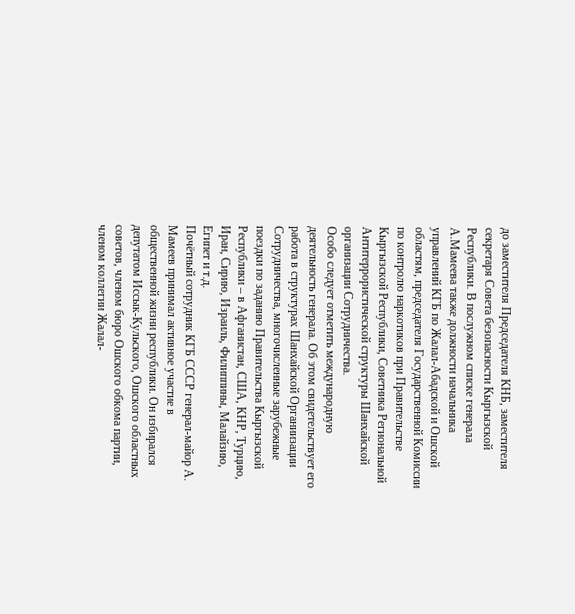до заместителя Председателя КНБ, заместителя секретаря Совета безопасности Кыргызской Республики. В послужном списке генерала А.Мамеева также должности начальника управлений КГБ по Жалал-Абадской и Ошской областям, председателя Государственной Комиссии по контролю наркотиков при Правительстве Кыргызской Республики, Советника Региональной Антитеррористической структуры Шанхайской организации Сотрудничества.
Особо следует отметить международную деятельность генерала. Об этом свидетельствует его работа в структурах Шанхайской Органиизации Сотрудничества, многочисленные зарубежные поездки по заданию Правительства Кыргызской Республики – в Афганистан, США, КНР, Турцию, Иран, Сирию, Израиль, Филиппины, Малайзию, Египет и т.д.
Почётный сотрудник КГБ СССР генерал-майор А. Мамеев принимал активное участие в общественной жизни республики. Он избирался депутатом Иссык-Кульского, Ошского областных советов, членом бюро Ошского обкома партии, членом коллегии Жалал-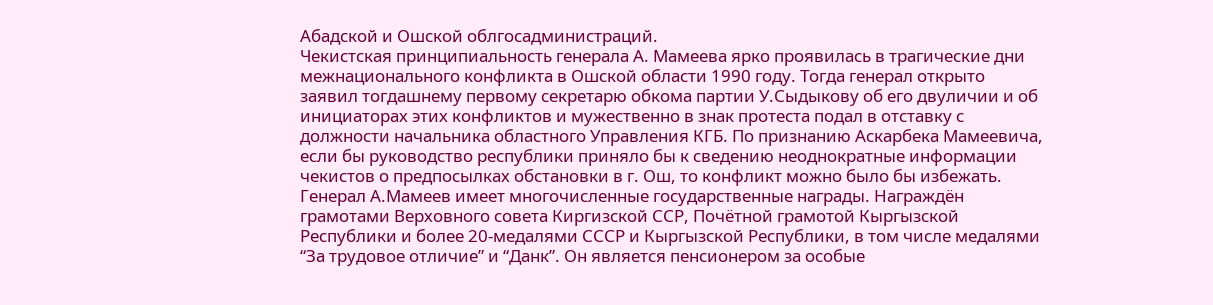Абадской и Ошской облгосадминистраций.
Чекистская принципиальность генерала А. Мамеева ярко проявилась в трагические дни межнационального конфликта в Ошской области 1990 году. Тогда генерал открыто заявил тогдашнему первому секретарю обкома партии У.Сыдыкову об его двуличии и об инициаторах этих конфликтов и мужественно в знак протеста подал в отставку с должности начальника областного Управления КГБ. По признанию Аскарбека Мамеевича, если бы руководство республики приняло бы к сведению неоднократные информации чекистов о предпосылках обстановки в г. Ош, то конфликт можно было бы избежать.
Генерал А.Мамеев имеет многочисленные государственные награды. Награждён грамотами Верховного совета Киргизской ССР, Почётной грамотой Кыргызской Республики и более 20-медалями СССР и Кыргызской Республики, в том числе медалями “За трудовое отличие” и “Данк”. Он является пенсионером за особые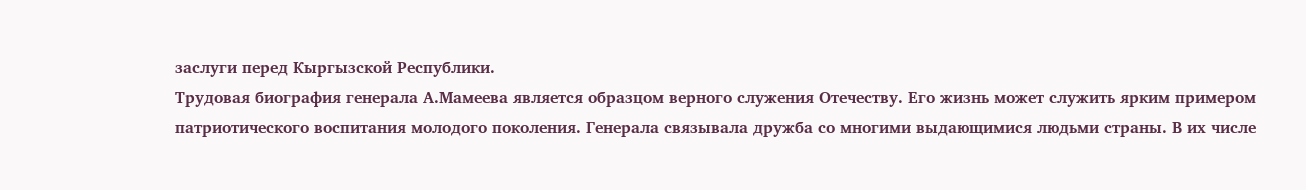заслуги перед Кыргызской Республики.
Трудовая биография генерала А.Мамеева является образцом верного служения Отечеству. Его жизнь может служить ярким примером патриотического воспитания молодого поколения. Генерала связывала дружба со многими выдающимися людьми страны. В их числе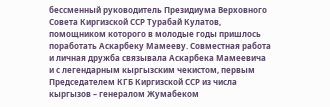бессменный руководитель Президиума Верховного Совета Киргизской ССР Турабай Кулатов, помощником которого в молодые годы пришлось поработать Аскарбеку Мамееву. Совместная работа и личная дружба связывала Аскарбека Мамеевича и с легендарным кыргызским чекистом, первым Председателем КГБ Киргизской ССР из числа кыргызов – генералом Жумабеком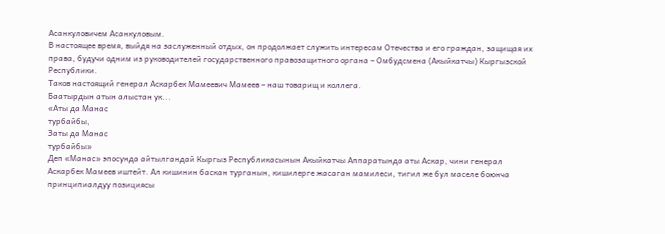Асанкуловичем Асанкуловым.
В настоящее время, выйдя на заслуженный отдых, он продолжает служить интересам Отечества и его граждан, защищая их права, будучи одним из руководителей государственного правозащитного органа – Омбудсмена (Акыйкатчы) Кыргызской Республики.
Таков настоящий генерал Аскарбек Мамеевич Мамеев – наш товарищ и коллега.
Баатырдын атын алыстан ук...
«Аты да Манас
турбайбы,
Заты да Манас
турбайбы»
Деп «Манас» эпосунда айтылгандай Кыргыз Республикасынын Акыйкатчы Аппаратында аты Аскар, чини генерал Аскарбек Мамеев иштейт. Ал кишинин баскан турганын, кишилерге жасаган мамилеси, тигил же бул маселе боюнча принципиалдуу позициясы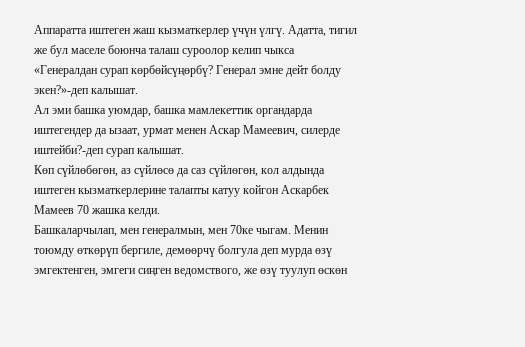Аппаратта иштеген жаш кызматкерлер үчүн үлгү. Адатта, тигил же бул маселе боюнча талаш суроолор келип чыкса «Генералдан сурап көрбөйсүңөрбү? Генерал эмне дейт болду экен?»-деп калышат.
Ал эми башка уюмдар, башка мамлекеттик органдарда иштегендер да ызаат, урмат менен Аскар Мамеевич, силерде иштейби?-деп сурап калышат.
Көп сүйлөбөгөн, аз сүйлөсө да саз сүйлөгөн, кол алдында иштеген кызматкерлерине талапты катуу койгон Аскарбек Мамеев 70 жашка келди.
Башкаларчылап, мен генералмын, мен 70ке чыгам. Менин тоюмду өткөрүп бергиле, демөөрчү болгула деп мурда өзү эмгектенген, эмгеги сиңген ведомствого, же өзү туулуп өскөн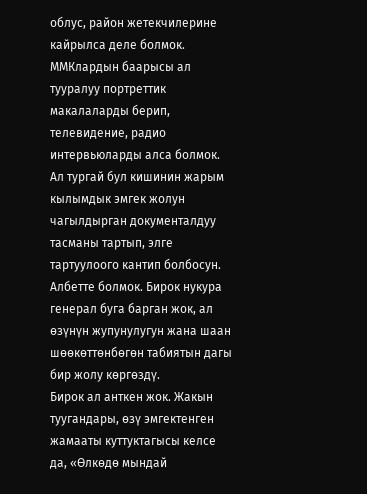облус, район жетекчилерине кайрылса деле болмок.
ММКлардын баарысы ал тууралуу портреттик макалаларды берип, телевидение, радио интервьюларды алса болмок. Ал тургай бул кишинин жарым кылымдык эмгек жолун чагылдырган документалдуу тасманы тартып, элге тартуулоого кантип болбосун. Албетте болмок. Бирок нукура генерал буга барган жок, ал өзүнүн жупунулугун жана шаан шөөкөттөнбөгөн табиятын дагы бир жолу көргөздү.
Бирок ал анткен жок. Жакын туугандары, өзү эмгектенген жамааты куттуктагысы келсе да, «Өлкөдө мындай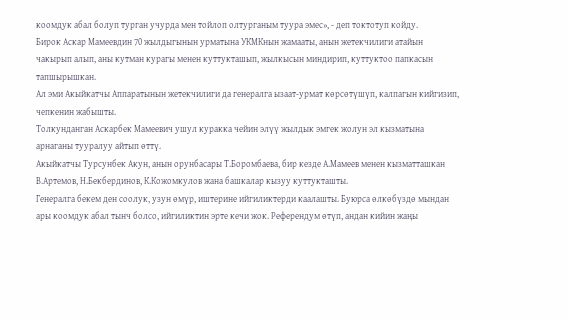коомдук абал болуп турган учурда мен тойлоп олтурганым туура эмес», - деп токтотуп койду.
Бирок Аскар Мамеевдин 70 жылдыгынын урматына УКМКнын жамааты, анын жетекчилиги атайын чакырып алып, аны кутман курагы менен куттукташып, жылкысын миндирип, куттуктоо папкасын тапшырышкан.
Ал эми Акыйкатчы Аппаратынын жетекчилиги да генералга ызаат-урмат көрсөтүшүп, калпагын кийгизип, чепкенин жабышты.
Толкунданган Аскарбек Мамеевич ушул куракка чейин элүү жылдык эмгек жолун эл кызматына арнаганы тууралуу айтып өттү.
Акыйкатчы Турсунбек Акун, анын орунбасары Т.Боромбаева, бир кезде А.Мамеев менен кызматташкан В.Артемов, Н.Бекбердинов, К.Кожомкулов жана башкалар кызуу куттукташты.
Генералга бекем ден соолук, узун өмүр, иштерине ийгиликтерди каалашты. Буюрса өлкөбүздө мындан ары коомдук абал тынч болсо, ийгиликтин эрте кечи жок. Референдум өтүп, андан кийин жаңы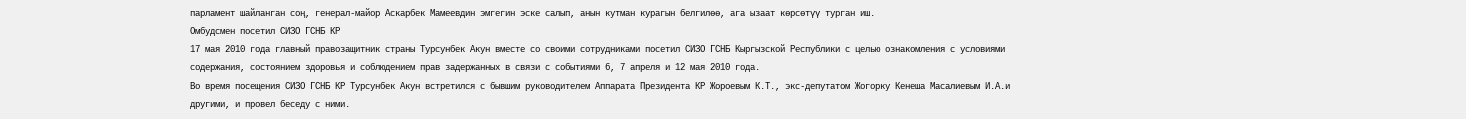парламент шайланган соң, генерал-майор Аскарбек Мамеевдин эмгегин эске салып, анын кутман курагын белгилөө, ага ызаат көрсөтүү турган иш.
Омбудсмен посетил СИЗО ГСНБ КР
17 мая 2010 года главный правозащитник страны Турсунбек Акун вместе со своими сотрудниками посетил СИЗО ГСНБ Кыргызской Республики с целью ознакомления с условиями содержания, состоянием здоровья и соблюдением прав задержанных в связи с событиями 6, 7 апреля и 12 мая 2010 года.
Во время посещения СИЗО ГСНБ КР Турсунбек Акун встретился с бывшим руководителем Аппарата Президента КР Жороевым К.Т., экс-депутатом Жогорку Кенеша Масалиевым И.А.и другими, и провел беседу с ними.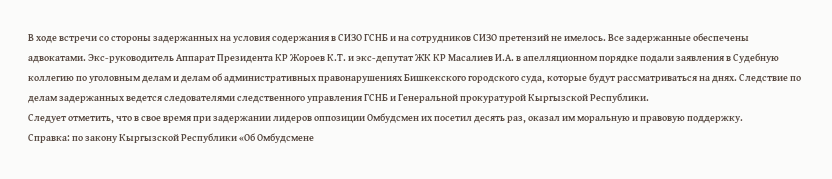В ходе встречи со стороны задержанных на условия содержания в СИЗО ГСНБ и на сотрудников СИЗО претензий не имелось. Все задержанные обеспечены адвокатами. Экс-руководитель Аппарат Президента КР Жороев К.Т. и экс-депутат ЖК КР Масалиев И.А. в апелляционном порядке подали заявления в Судебную коллегию по уголовным делам и делам об административных правонарушениях Бишкекского городского суда, которые будут рассматриваться на днях. Следствие по делам задержанных ведется следователями следственного управления ГСНБ и Генеральной прокуратурой Кыргызской Республики.
Следует отметить, что в свое время при задержании лидеров оппозиции Омбудсмен их посетил десять раз, оказал им моральную и правовую поддержку.
Справка: по закону Кыргызской Республики «Об Омбудсмене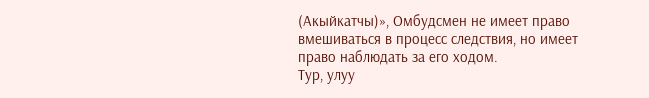(Акыйкатчы)», Омбудсмен не имеет право вмешиваться в процесс следствия, но имеет право наблюдать за его ходом.
Тур, улуу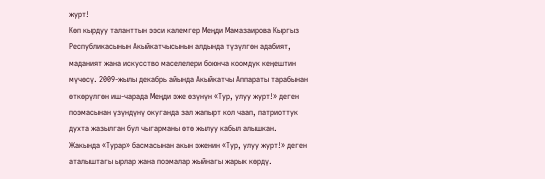журт!
Көп кырдуу таланттын ээси калемгер Меңди Мамазаирова Кыргыз Республикасынын Акыйкатчысынын алдында түзүлгөн адабият, маданият жана искусство маселелери боюнча коомдук кеңештин мүчөсү. 2009-жылы декабрь айында Акыйкатчы Аппараты тарабынан өткөрүлгөн иш-чарада Меңди эже өзүнүн «Тур, улуу журт!» деген поэмасынан үзүндүнү окуганда зал жапырт кол чаап, патриоттук духта жазылган бул чыгарманы өтө жылуу кабыл алышкан.
Жакында «Турар» басмасынан акын эженин «Тур, улуу журт!» деген аталыштагы ырлар жана поэмалар жыйнагы жарык көрдү.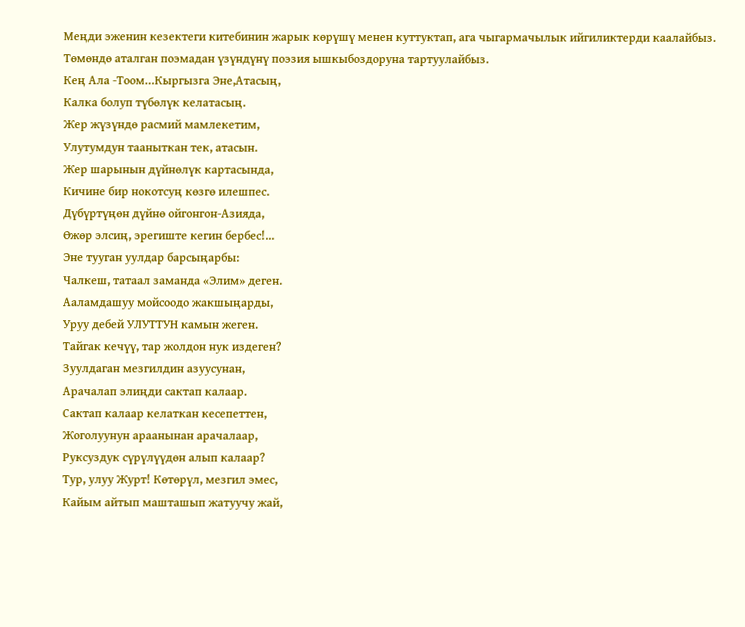Меңди эженин кезектеги китебинин жарык көрүшү менен куттуктап, ага чыгармачылык ийгиликтерди каалайбыз. Төмөндө аталган поэмадан үзүндүнү поэзия ышкыбоздоруна тартуулайбыз.
Кең Ала -Тоом…Кыргызга Эне,Атасың,
Калка болуп түбөлүк келатасың.
Жер жүзүндө расмий мамлекетим,
Улутумдун тааныткан тек, атасын.
Жер шарынын дүйнөлүк картасында,
Кичине бир нокотсуң көзгө илешпес.
Дүбүртүңөн дүйнө ойгонгон-Азияда,
Өжөр элсиң, эрегиште кегин бербес!...
Эне тууган уулдар барсыңарбы:
Чалкеш, татаал заманда «Элим» деген.
Ааламдашуу мойсоодо жакшыңарды,
Уруу дебей УЛУТТУН камын жеген.
Тайгак кечүү, тар жолдон нук издеген?
Зуулдаган мезгилдин азуусунан,
Арачалап элиңди сактап калаар.
Сактап калаар келаткан кесепеттен,
Жоголуунун араанынан арачалаар,
Руксуздук сүрүлүүдөн алып калаар?
Тур, улуу Журт! Көтөрүл, мезгил эмес,
Кайым айтып машташып жатуучу жай,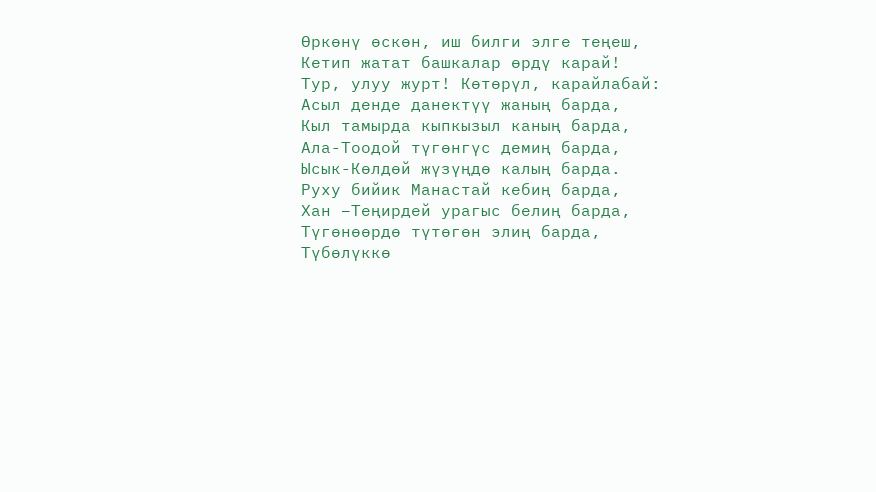Өркөнү өскөн, иш билги элге теңеш,
Кетип жатат башкалар өрдү карай!
Тур, улуу журт! Көтөрүл, карайлабай:
Асыл денде данектүү жаның барда,
Кыл тамырда кыпкызыл каның барда,
Ала-Тоодой түгөнгүс демиң барда,
Ысык-Көлдөй жүзүңдө калың барда.
Руху бийик Манастай кебиң барда,
Хан –Теңирдей урагыс белиң барда,
Түгөнөөрдө түтөгөн элиң барда,
Түбөлүккө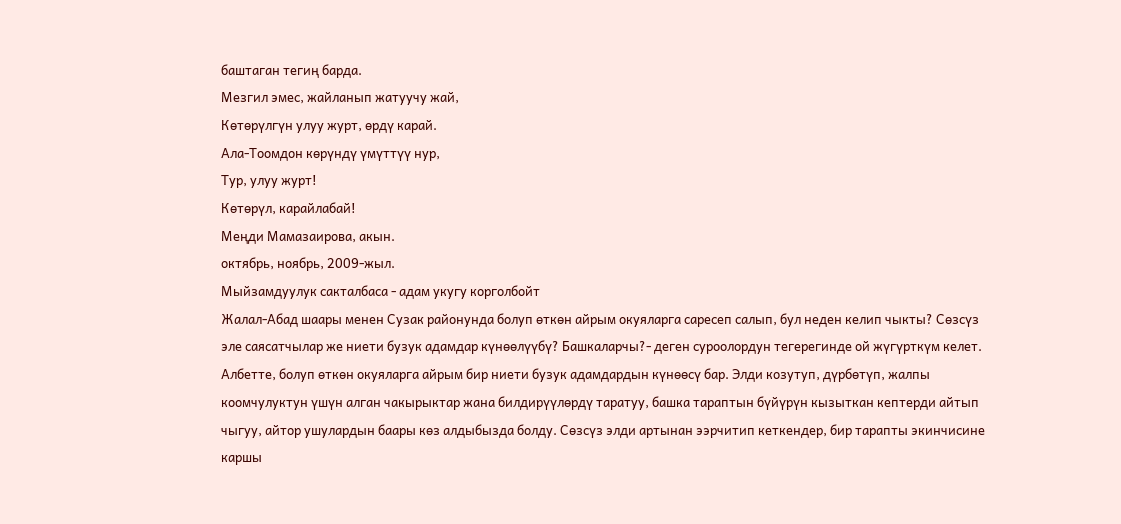баштаган тегиң барда.
Мезгил эмес, жайланып жатуучу жай,
Көтөрүлгүн улуу журт, өрдү карай.
Ала-Тоомдон көрүндү үмүттүү нур,
Тур, улуу журт!
Көтөрүл, карайлабай!
Меңди Мамазаирова, акын.
октябрь, ноябрь, 2009-жыл.
Мыйзамдуулук сакталбаса - адам укугу корголбойт
Жалал-Абад шаары менен Сузак районунда болуп өткөн айрым окуяларга саресеп салып, бул неден келип чыкты? Сөзсүз эле саясатчылар же ниети бузук адамдар күнөөлүүбү? Башкаларчы?- деген суроолордун тегерегинде ой жүгүрткүм келет. Албетте, болуп өткөн окуяларга айрым бир ниети бузук адамдардын күнөөсү бар. Элди козутуп, дүрбөтүп, жалпы коомчулуктун үшүн алган чакырыктар жана билдирүүлөрдү таратуу, башка тараптын бүйүрүн кызыткан кептерди айтып чыгуу, айтор ушулардын баары көз алдыбызда болду. Сөзсүз элди артынан ээрчитип кеткендер, бир тарапты экинчисине каршы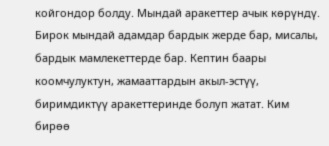койгондор болду. Мындай аракеттер ачык көрүндү. Бирок мындай адамдар бардык жерде бар, мисалы, бардык мамлекеттерде бар. Кептин баары коомчулуктун, жамааттардын акыл-эстүү, биримдиктүү аракеттеринде болуп жатат. Ким бирөө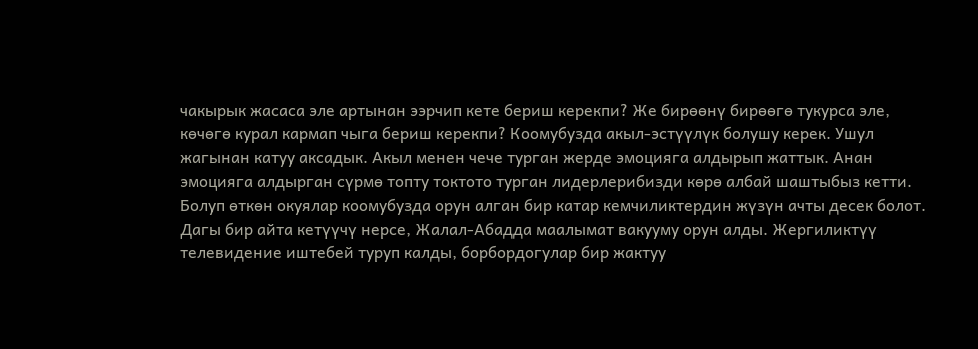чакырык жасаса эле артынан ээрчип кете бериш керекпи? Же бирөөнү бирөөгө тукурса эле, көчөгө курал кармап чыга бериш керекпи? Коомубузда акыл-эстүүлүк болушу керек. Ушул жагынан катуу аксадык. Акыл менен чече турган жерде эмоцияга алдырып жаттык. Анан эмоцияга алдырган сүрмө топту токтото турган лидерлерибизди көрө албай шаштыбыз кетти. Болуп өткөн окуялар коомубузда орун алган бир катар кемчиликтердин жүзүн ачты десек болот. Дагы бир айта кетүүчү нерсе, Жалал-Абадда маалымат вакууму орун алды. Жергиликтүү телевидение иштебей туруп калды, борбордогулар бир жактуу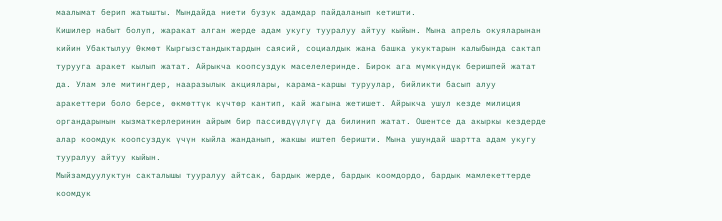маалымат берип жатышты. Мындайда ниети бузук адамдар пайдаланып кетишти.
Кишилер набыт болуп, жаракат алган жерде адам укугу тууралуу айтуу кыйын. Мына апрель окуяларынан кийин Убактылуу Өкмөт Кыргызстандыктардын саясий, социалдык жана башка укуктарын калыбында сактап турууга аракет кылып жатат. Айрыкча коопсуздук маселелеринде. Бирок ага мүмкүндүк беришпей жатат да. Улам эле митингдер, нааразылык акциялары, карама-каршы туруулар, бийликти басып алуу аракеттери боло берсе, өкмөттүк күчтөр кантип, кай жагына жетишет. Айрыкча ушул кезде милиция органдарынын кызматкерлеринин айрым бир пассивдүүлүгү да билинип жатат. Ошентсе да акыркы кездерде алар коомдук коопсуздук үчүн кыйла жанданып, жакшы иштеп беришти. Мына ушундай шартта адам укугу тууралуу айтуу кыйын.
Мыйзамдуулуктун сакталышы тууралуу айтсак, бардык жерде, бардык коомдордо, бардык мамлекеттерде коомдук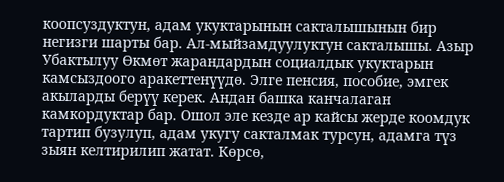коопсуздуктун, адам укуктарынын сакталышынын бир негизги шарты бар. Ал-мыйзамдуулуктун сакталышы. Азыр Убактылуу Өкмөт жарандардын социалдык укуктарын камсыздоого аракеттенүүдө. Элге пенсия, пособие, эмгек акыларды берүү керек. Андан башка канчалаган камкордуктар бар. Ошол эле кезде ар кайсы жерде коомдук тартип бузулуп, адам укугу сакталмак турсун, адамга түз зыян келтирилип жатат. Көрсө,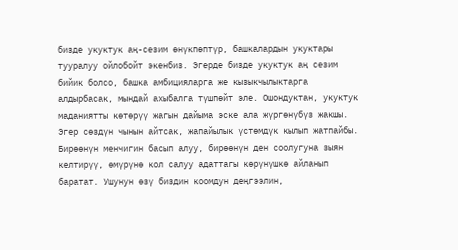бизде укуктук аң-сезим өнүкпөптүр, башкалардын укуктары тууралуу ойлобойт экенбиз. Эгерде бизде укуктук аң сезим бийик болсо, башка амбицияларга же кызыкчылыктарга алдырбасак, мындай ахыбалга түшпөйт эле. Ошондуктан, укуктук маданиятты көтөрүү жагын дайыма эске ала жүргөнүбүз жакшы. Эгер сөздүн чынын айтсак, жапайылык үстөмдүк кылып жатпайбы. Бирөөнүн менчигин басып алуу, бирөөнүн ден соолугуна зыян келтирүү, өмүрүнө кол салуу адаттагы көрүнүшкө айланып баратат. Ушунун өзү биздин коомдун деңгээлин,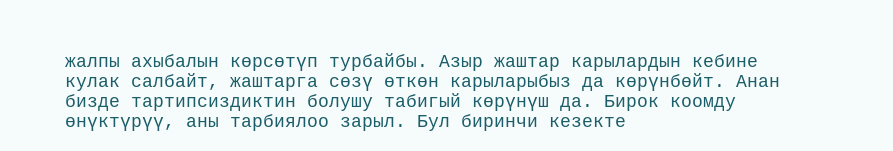жалпы ахыбалын көрсөтүп турбайбы. Азыр жаштар карылардын кебине кулак салбайт, жаштарга сөзү өткөн карыларыбыз да көрүнбөйт. Анан бизде тартипсиздиктин болушу табигый көрүнүш да. Бирок коомду өнүктүрүү, аны тарбиялоо зарыл. Бул биринчи кезекте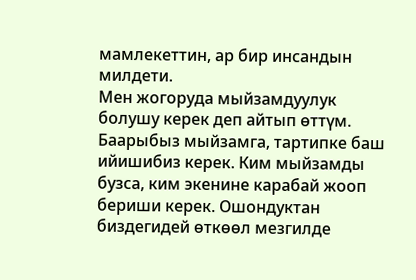мамлекеттин, ар бир инсандын милдети.
Мен жогоруда мыйзамдуулук болушу керек деп айтып өттүм. Баарыбыз мыйзамга, тартипке баш ийишибиз керек. Ким мыйзамды бузса, ким экенине карабай жооп бериши керек. Ошондуктан биздегидей өткөөл мезгилде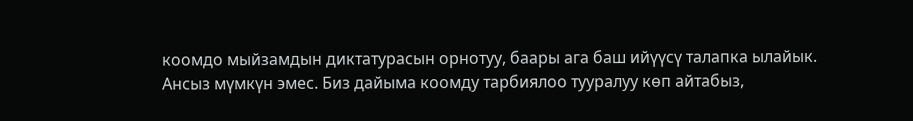коомдо мыйзамдын диктатурасын орнотуу, баары ага баш ийүүсү талапка ылайык. Ансыз мүмкүн эмес. Биз дайыма коомду тарбиялоо тууралуу көп айтабыз,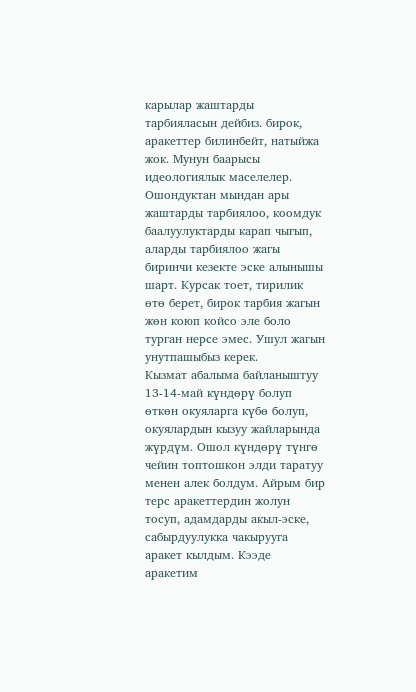карылар жаштарды тарбияласын дейбиз. бирок, аракеттер билинбейт, натыйжа жок. Мунун баарысы идеологиялык маселелер. Ошондуктан мындан ары жаштарды тарбиялоо, коомдук баалуулуктарды карап чыгып, аларды тарбиялоо жагы биринчи кезекте эске алынышы шарт. Курсак тоет, тирилик өтө берет, бирок тарбия жагын жөн коюп койсо эле боло турган нерсе эмес. Ушул жагын унутпашыбыз керек.
Кызмат абалыма байланыштуу 13-14-май күндөрү болуп өткөн окуяларга күбө болуп, окуялардын кызуу жайларында жүрдүм. Ошол күндөрү түнгө чейин топтошкон элди таратуу менен алек болдум. Айрым бир терс аракеттердин жолун тосуп, адамдарды акыл-эске, сабырдуулукка чакырууга аракет кылдым. Кээде аракетим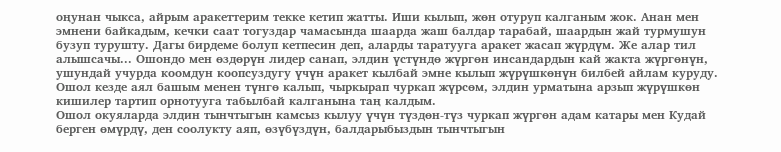оңунан чыкса, айрым аракеттерим текке кетип жатты. Иши кылып, жөн отуруп калганым жок. Анан мен эмнени байкадым, кечки саат тогуздар чамасында шаарда жаш балдар тарабай, шаардын жай турмушун бузуп турушту. Дагы бирдеме болуп кетпесин деп, аларды таратууга аракет жасап жүрдүм. Же алар тил алышсачы... Ошондо мен өздөрүн лидер санап, элдин үстүндө жүргөн инсандардын кай жакта жүргөнүн, ушундай учурда коомдун коопсуздугу үчүн аракет кылбай эмне кылып жүрүшкөнүн билбей айлам куруду. Ошол кезде аял башым менен түнгө калып, чыркырап чуркап жүрсөм, элдин урматына арзып жүрүшкөн кишилер тартип орнотууга табылбай калганына таң калдым.
Ошол окуяларда элдин тынчтыгын камсыз кылуу үчүн түздөн-түз чуркап жүргөн адам катары мен Кудай берген өмүрдү, ден соолукту аяп, өзүбүздүн, балдарыбыздын тынчтыгын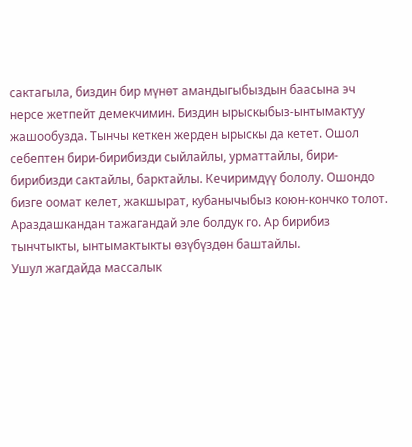сактагыла, биздин бир мүнөт амандыгыбыздын баасына эч нерсе жетпейт демекчимин. Биздин ырыскыбыз-ынтымактуу жашообузда. Тынчы кеткен жерден ырыскы да кетет. Ошол себептен бири-бирибизди сыйлайлы, урматтайлы, бири-бирибизди сактайлы, барктайлы. Кечиримдүү бололу. Ошондо бизге оомат келет, жакшырат, кубанычыбыз коюн-кончко толот. Араздашкандан тажагандай эле болдук го. Ар бирибиз тынчтыкты, ынтымактыкты өзүбүздөн баштайлы.
Ушул жагдайда массалык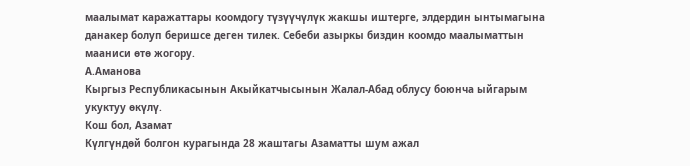маалымат каражаттары коомдогу түзүүчүлүк жакшы иштерге, элдердин ынтымагына данакер болуп беришсе деген тилек. Себеби азыркы биздин коомдо маалыматтын мааниси өтө жогору.
А.Аманова
Кыргыз Республикасынын Акыйкатчысынын Жалал-Абад облусу боюнча ыйгарым укуктуу өкүлү.
Кош бол, Азамат
Күлгүндөй болгон курагында 28 жаштагы Азаматты шум ажал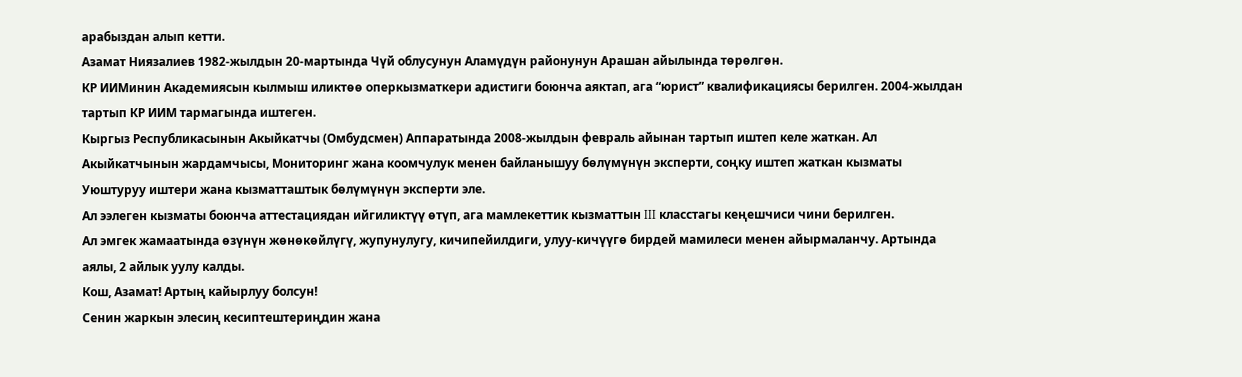арабыздан алып кетти.
Азамат Ниязалиев 1982-жылдын 20-мартында Чүй облусунун Аламүдүн районунун Арашан айылында төрөлгөн.
КР ИИМинин Академиясын кылмыш иликтөө оперкызматкери адистиги боюнча аяктап, ага “юрист” квалификациясы берилген. 2004-жылдан тартып КР ИИМ тармагында иштеген.
Кыргыз Республикасынын Акыйкатчы (Омбудсмен) Аппаратында 2008-жылдын февраль айынан тартып иштеп келе жаткан. Ал Акыйкатчынын жардамчысы, Мониторинг жана коомчулук менен байланышуу бөлүмүнүн эксперти, соңку иштеп жаткан кызматы Уюштуруу иштери жана кызматташтык бөлүмүнүн эксперти эле.
Ал ээлеген кызматы боюнча аттестациядан ийгиликтүү өтүп, ага мамлекеттик кызматтын III класстагы кеңешчиси чини берилген.
Ал эмгек жамаатында өзүнүн жөнөкөйлүгү, жупунулугу, кичипейилдиги, улуу-кичүүгө бирдей мамилеси менен айырмаланчу. Артында аялы, 2 айлык уулу калды.
Кош, Азамат! Артың кайырлуу болсун!
Сенин жаркын элесиң кесиптештериңдин жана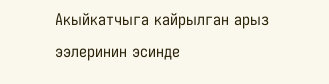Акыйкатчыга кайрылган арыз ээлеринин эсинде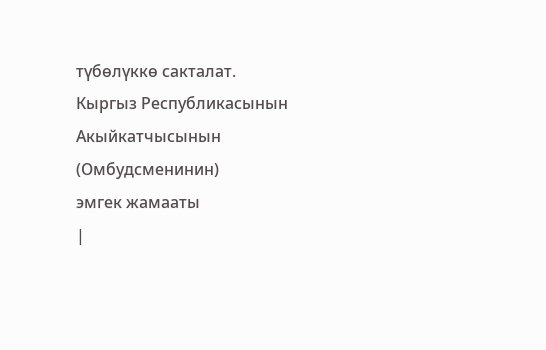түбөлүккө сакталат.
Кыргыз Республикасынын
Акыйкатчысынын
(Омбудсменинин)
эмгек жамааты
|